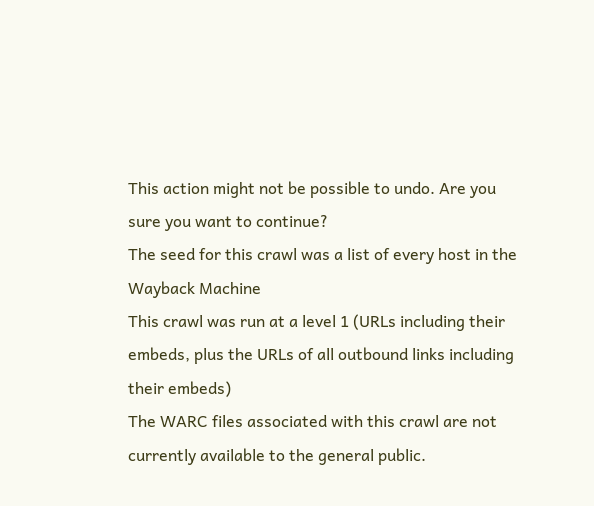This action might not be possible to undo. Are you sure you want to continue?
The seed for this crawl was a list of every host in the Wayback Machine
This crawl was run at a level 1 (URLs including their embeds, plus the URLs of all outbound links including their embeds)
The WARC files associated with this crawl are not currently available to the general public.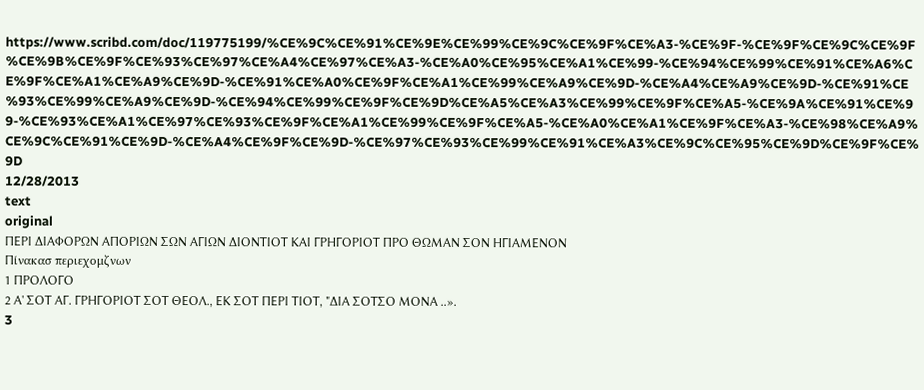https://www.scribd.com/doc/119775199/%CE%9C%CE%91%CE%9E%CE%99%CE%9C%CE%9F%CE%A3-%CE%9F-%CE%9F%CE%9C%CE%9F%CE%9B%CE%9F%CE%93%CE%97%CE%A4%CE%97%CE%A3-%CE%A0%CE%95%CE%A1%CE%99-%CE%94%CE%99%CE%91%CE%A6%CE%9F%CE%A1%CE%A9%CE%9D-%CE%91%CE%A0%CE%9F%CE%A1%CE%99%CE%A9%CE%9D-%CE%A4%CE%A9%CE%9D-%CE%91%CE%93%CE%99%CE%A9%CE%9D-%CE%94%CE%99%CE%9F%CE%9D%CE%A5%CE%A3%CE%99%CE%9F%CE%A5-%CE%9A%CE%91%CE%99-%CE%93%CE%A1%CE%97%CE%93%CE%9F%CE%A1%CE%99%CE%9F%CE%A5-%CE%A0%CE%A1%CE%9F%CE%A3-%CE%98%CE%A9%CE%9C%CE%91%CE%9D-%CE%A4%CE%9F%CE%9D-%CE%97%CE%93%CE%99%CE%91%CE%A3%CE%9C%CE%95%CE%9D%CE%9F%CE%9D
12/28/2013
text
original
ΠΕΡΙ ΔΙΑΦΟΡΩΝ ΑΠΟΡΙΩΝ ΣΩΝ ΑΓΙΩΝ ΔΙΟΝΤΙΟΤ ΚΑΙ ΓΡΗΓΟΡΙΟΤ ΠΡΟ ΘΩΜΑΝ ΣΟΝ ΗΓΙΑΜΕΝΟΝ
Πίνακασ περιεχομζνων
1 ΠΡΟΛΟΓΟ
2 Α' ΣΟΤ ΑΓ. ΓΡΗΓΟΡΙΟΤ ΣΟΤ ΘΕΟΛ., ΕΚ ΣΟΤ ΠΕΡΙ ΤΙΟΤ, "ΔΙΑ ΣΟΤΣΟ ΜΟΝΑ ..».
3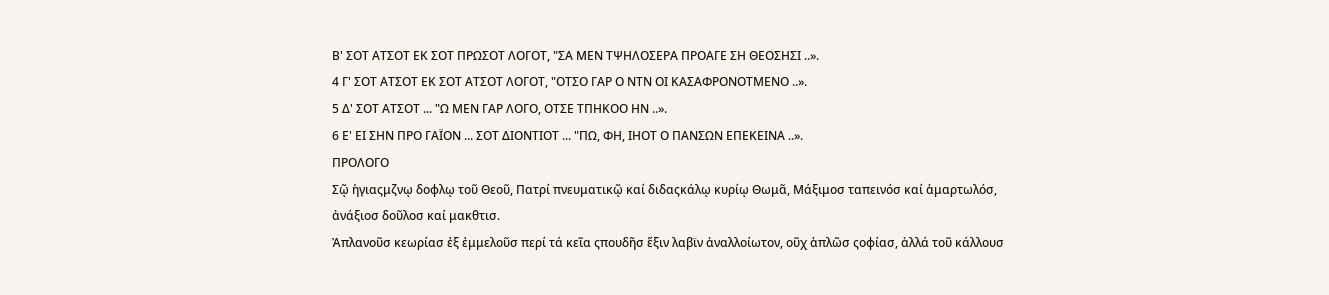Β' ΣΟΤ ΑΤΣΟΤ ΕΚ ΣΟΤ ΠΡΩΣΟΤ ΛΟΓΟΤ, "ΣΑ ΜΕΝ ΤΨΗΛΟΣΕΡΑ ΠΡΟΑΓΕ ΣΗ ΘΕΟΣΗΣΙ ..».
4 Γ' ΣΟΤ ΑΤΣΟΤ ΕΚ ΣΟΤ ΑΤΣΟΤ ΛΟΓΟΤ, "ΟΤΣΟ ΓΑΡ Ο ΝΤΝ ΟΙ ΚΑΣΑΦΡΟΝΟΤΜΕΝΟ ..».
5 Δ' ΣΟΤ ΑΤΣΟΤ ... "Ω ΜΕΝ ΓΑΡ ΛΟΓΟ, ΟΤΣΕ ΤΠΗΚΟΟ ΗΝ ..».
6 Ε' ΕΙ ΣΗΝ ΠΡΟ ΓΑΪΟΝ ... ΣΟΤ ΔΙΟΝΤΙΟΤ ... "ΠΩ, ΦΗ, ΙΗΟΤ Ο ΠΑΝΣΩΝ ΕΠΕΚΕΙΝΑ ..».
ΠΡΟΛΟΓΟ
Σῷ ἡγιαςμζνῳ δοφλῳ τοῦ Θεοῦ, Πατρί πνευματικῷ καί διδαςκάλῳ κυρίῳ Θωμᾶ, Μάξιμοσ ταπεινόσ καί ἁμαρτωλόσ,
ἀνάξιοσ δοῦλοσ καί μακθτισ.
Ἀπλανοῦσ κεωρίασ ἐξ ἐμμελοῦσ περί τά κεῖα ςπουδῆσ ἕξιν λαβϊν ἀναλλοίωτον, οῦχ ἁπλῶσ ςοφίασ, ἀλλά τοῦ κάλλουσ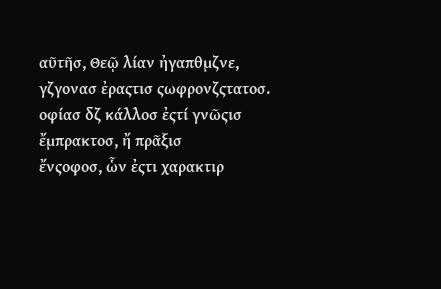αῦτῆσ, Θεῷ λίαν ἠγαπθμζνε, γζγονασ ἐραςτισ ςωφρονζςτατοσ. οφίασ δζ κάλλοσ ἐςτί γνῶςισ ἔμπρακτοσ, ἤ πρᾶξισ
ἔνςοφοσ, ὧν ἐςτι χαρακτιρ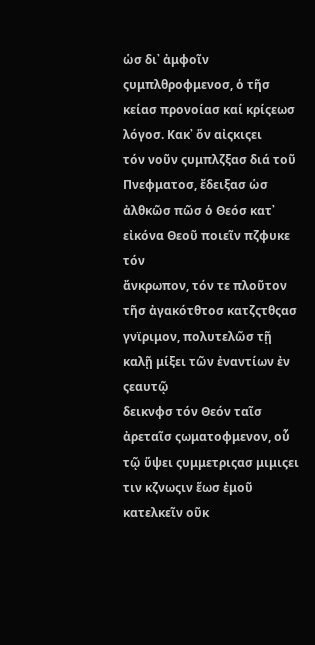ὡσ δι᾿ ἀμφοῖν ςυμπλθροφμενοσ, ὁ τῆσ κείασ προνοίασ καί κρίςεωσ λόγοσ. Κακ᾿ ὅν αἰςκιςει
τόν νοῦν ςυμπλζξασ διά τοῦ Πνεφματοσ, ἔδειξασ ὡσ ἀλθκῶσ πῶσ ὁ Θεόσ κατ᾿ εἰκόνα Θεοῦ ποιεῖν πζφυκε τόν
ἄνκρωπον, τόν τε πλοῦτον τῆσ ἀγακότθτοσ κατζςτθςασ γνϊριμον, πολυτελῶσ τῇ καλῇ μίξει τῶν ἐναντίων ἐν ςεαυτῷ
δεικνφσ τόν Θεόν ταῖσ ἀρεταῖσ ςωματοφμενον, οὗ τῷ ὕψει ςυμμετριςασ μιμιςει τιν κζνωςιν ἕωσ ἐμοῦ κατελκεῖν οῦκ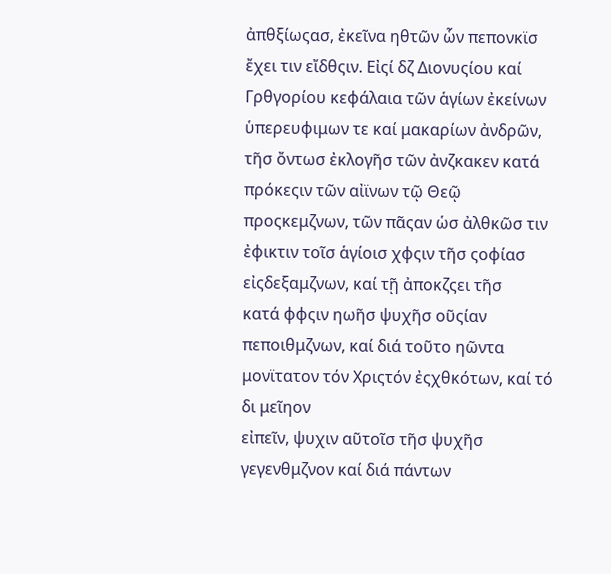ἀπθξίωςασ, ἐκεῖνα ηθτῶν ὧν πεπονκϊσ ἔχει τιν εἴδθςιν. Εἰςί δζ Διονυςίου καί Γρθγορίου κεφάλαια τῶν ἁγίων ἐκείνων
ὑπερευφιμων τε καί μακαρίων ἀνδρῶν, τῆσ ὄντωσ ἐκλογῆσ τῶν ἀνζκακεν κατά πρόκεςιν τῶν αἰϊνων τῷ Θεῷ
προςκεμζνων, τῶν πᾶςαν ὡσ ἀλθκῶσ τιν ἐφικτιν τοῖσ ἁγίοισ χφςιν τῆσ ςοφίασ εἰςδεξαμζνων, καί τῇ ἀποκζςει τῆσ
κατά φφςιν ηωῆσ ψυχῆσ οῦςίαν πεποιθμζνων, καί διά τοῦτο ηῶντα μονϊτατον τόν Χριςτόν ἐςχθκότων, καί τό δι μεῖηον
εἰπεῖν, ψυχιν αῦτοῖσ τῆσ ψυχῆσ γεγενθμζνον καί διά πάντων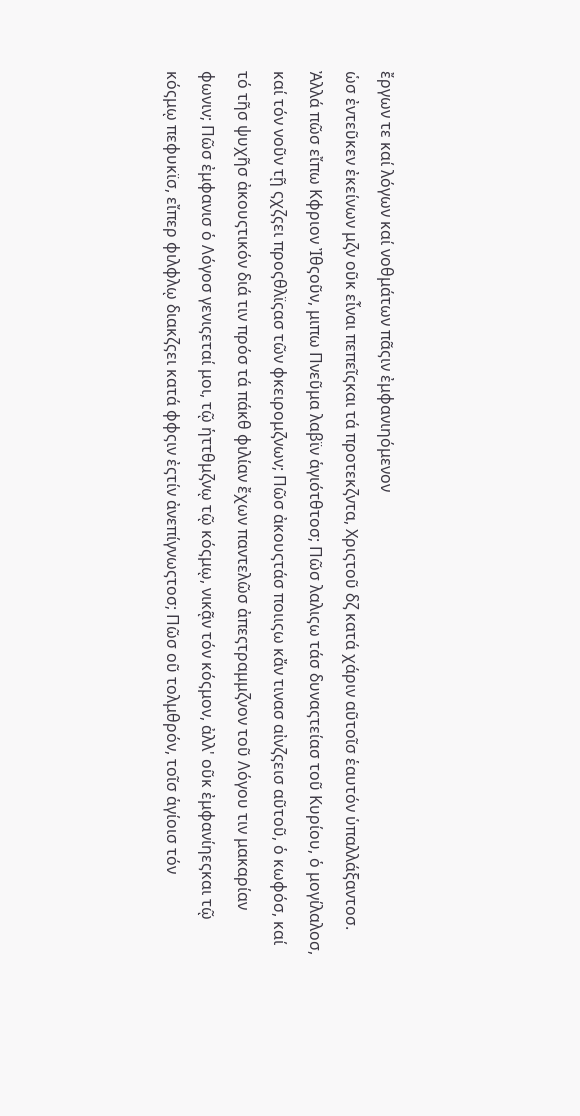ἔργων τε καί λόγων καί νοθμάτων πᾶςιν ἐμφανιηόμενον
ὡσ ἐντεῦκεν ἐκείνων μζν οῦκ εἶναι πεπεῖςκαι τά προτεκζντα, Χριςτοῦ δζ κατά χάριν αῦτοῖσ ἑαυτόν ὑπαλλάξαντοσ.
Ἀλλά πῶσ εἴπω Κφριον Ἰθςοῦν, μιπω Πνεῦμα λαβϊν ἁγιότθτοσ; Πῶσ λαλιςω τάσ δυναςτείασ τοῦ Κυρίου, ὁ μογίλαλοσ,
καί τόν νοῦν τῇ ςχζςει προςθλϊςασ τῶν φκειρομζνων; Πῶσ ἀκουςτάσ ποιιςω κἄν τινασ αἰνζςεισ αῦτοῦ, ὁ κωφόσ, καί
τό τῆσ ψυχῆσ ἀκουςτικόν διά τιν πρόσ τά πάκθ φιλίαν ἔχων παντελῶσ ἀπεςτραμμζνον τοῦ Λόγου τιν μακαρίαν
φωνιν; Πῶσ ἐμφανισ ὁ Λόγοσ γενιςεταί μοι, τῷ ἡττθμζνῳ τῷ κόςμῳ, νικᾷν τόν κόςμον, ἀλλ' οῦκ ἐμφανίηεςκαι τῷ
κόςμῳ πεφυκϊσ, εἴπερ φιλφλῳ διακζςει κατά φφςιν ἐςτίν ἀνεπίγνωςτοσ; Πῶσ οῦ τολμθρόν, τοῖσ ἁγίοισ τόν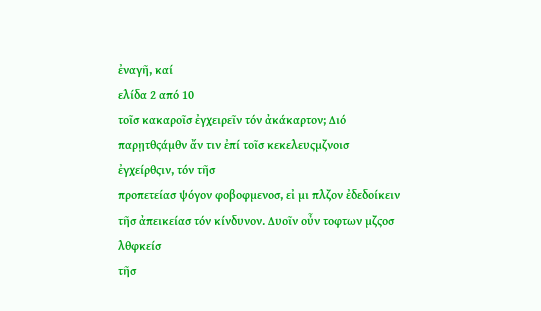ἐναγῆ, καί
ελίδα 2 από 10
τοῖσ κακαροῖσ ἐγχειρεῖν τόν ἀκάκαρτον; Διό παρῃτθςάμθν ἄν τιν ἐπί τοῖσ κεκελευςμζνοισ ἐγχείρθςιν, τόν τῆσ
προπετείασ ψόγον φοβοφμενοσ, εἰ μι πλζον ἐδεδοίκειν τῆσ ἀπεικείασ τόν κίνδυνον. Δυοῖν οὖν τοφτων μζςοσ λθφκείσ
τῆσ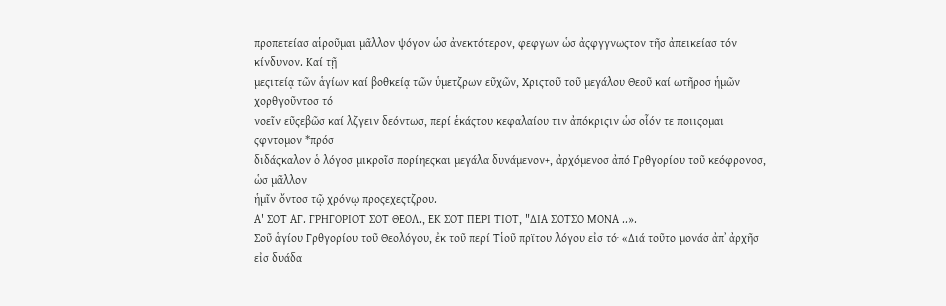προπετείασ αἱροῦμαι μᾶλλον ψόγον ὡσ ἀνεκτότερον, φεφγων ὡσ ἀςφγγνωςτον τῆσ ἀπεικείασ τόν κίνδυνον. Καί τῇ
μεςιτείᾳ τῶν ἁγίων καί βοθκείᾳ τῶν ὑμετζρων εῦχῶν, Χριςτοῦ τοῦ μεγάλου Θεοῦ καί ωτῆροσ ἡμῶν χορθγοῦντοσ τό
νοεῖν εῦςεβῶσ καί λζγειν δεόντωσ, περί ἑκάςτου κεφαλαίου τιν ἀπόκριςιν ὡσ οἷόν τε ποιιςομαι ςφντομον *πρόσ
διδάςκαλον ὁ λόγοσ μικροῖσ πορίηεςκαι μεγάλα δυνάμενον+, ἀρχόμενοσ ἀπό Γρθγορίου τοῦ κεόφρονοσ, ὡσ μᾶλλον
ἡμῖν ὄντοσ τῷ χρόνῳ προςεχεςτζρου.
Α' ΣΟΤ ΑΓ. ΓΡΗΓΟΡΙΟΤ ΣΟΤ ΘΕΟΛ., ΕΚ ΣΟΤ ΠΕΡΙ ΤΙΟΤ, "ΔΙΑ ΣΟΤΣΟ ΜΟΝΑ ..».
Σοῦ ἁγίου Γρθγορίου τοῦ Θεολόγου, ἐκ τοῦ περί Τἱοῦ πρϊτου λόγου εἰσ τό· «Διά τοῦτο μονάσ ἀπ᾿ ἀρχῆσ εἰσ δυάδα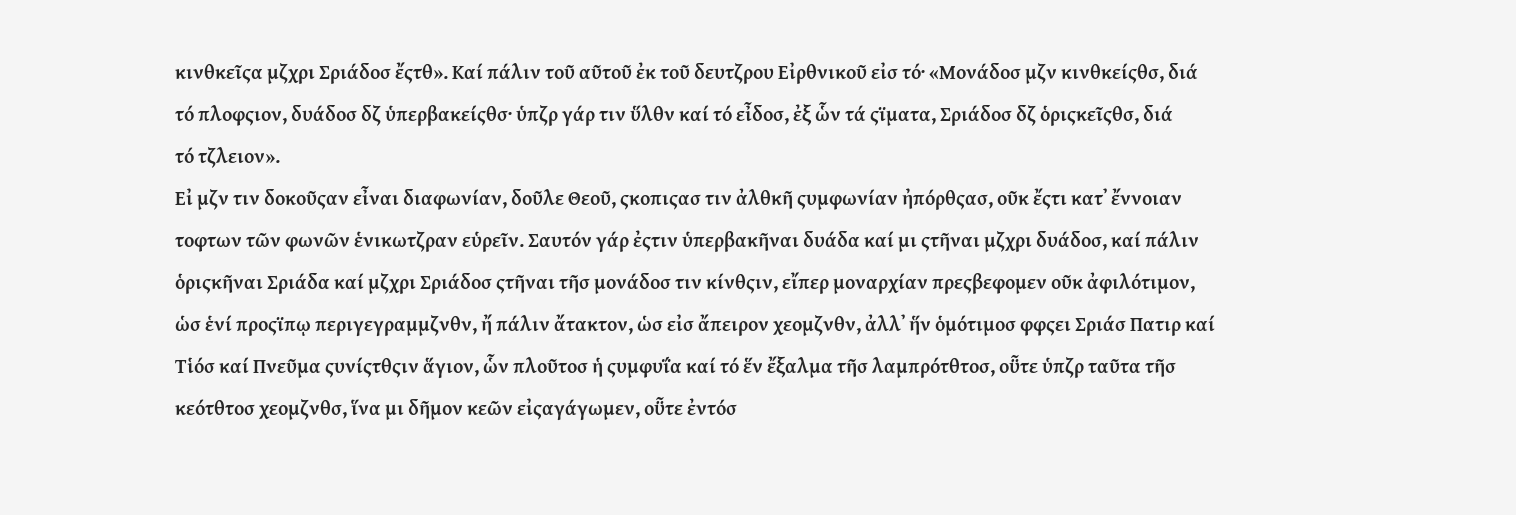κινθκεῖςα μζχρι Σριάδοσ ἔςτθ». Καί πάλιν τοῦ αῦτοῦ ἐκ τοῦ δευτζρου Εἰρθνικοῦ εἰσ τό· «Μονάδοσ μζν κινθκείςθσ, διά
τό πλοφςιον, δυάδοσ δζ ὑπερβακείςθσ· ὑπζρ γάρ τιν ὕλθν καί τό εἶδοσ, ἐξ ὧν τά ςϊματα, Σριάδοσ δζ ὁριςκεῖςθσ, διά
τό τζλειον».
Εἰ μζν τιν δοκοῦςαν εἶναι διαφωνίαν, δοῦλε Θεοῦ, ςκοπιςασ τιν ἀλθκῆ ςυμφωνίαν ἠπόρθςασ, οῦκ ἔςτι κατ᾿ ἔννοιαν
τοφτων τῶν φωνῶν ἑνικωτζραν εὑρεῖν. Σαυτόν γάρ ἐςτιν ὑπερβακῆναι δυάδα καί μι ςτῆναι μζχρι δυάδοσ, καί πάλιν
ὁριςκῆναι Σριάδα καί μζχρι Σριάδοσ ςτῆναι τῆσ μονάδοσ τιν κίνθςιν, εἴπερ μοναρχίαν πρεςβεφομεν οῦκ ἀφιλότιμον,
ὡσ ἑνί προςϊπῳ περιγεγραμμζνθν, ἤ πάλιν ἄτακτον, ὡσ εἰσ ἄπειρον χεομζνθν, ἀλλ᾿ ἥν ὁμότιμοσ φφςει Σριάσ Πατιρ καί
Τἱόσ καί Πνεῦμα ςυνίςτθςιν ἅγιον, ὧν πλοῦτοσ ἡ ςυμφυΐα καί τό ἕν ἔξαλμα τῆσ λαμπρότθτοσ, οῧτε ὑπζρ ταῦτα τῆσ
κεότθτοσ χεομζνθσ, ἵνα μι δῆμον κεῶν εἰςαγάγωμεν, οῧτε ἐντόσ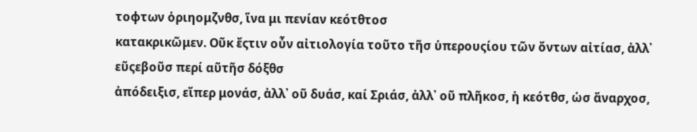τοφτων ὁριηομζνθσ, ἵνα μι πενίαν κεότθτοσ
κατακρικῶμεν. Οῦκ ἔςτιν οὖν αἰτιολογία τοῦτο τῆσ ὑπερουςίου τῶν ὄντων αἰτίασ, ἀλλ᾿ εῦςεβοῦσ περί αῦτῆσ δόξθσ
ἀπόδειξισ, εἴπερ μονάσ, ἀλλ᾿ οῦ δυάσ, καί Σριάσ, ἀλλ᾿ οῦ πλῆκοσ, ἡ κεότθσ, ὡσ ἄναρχοσ,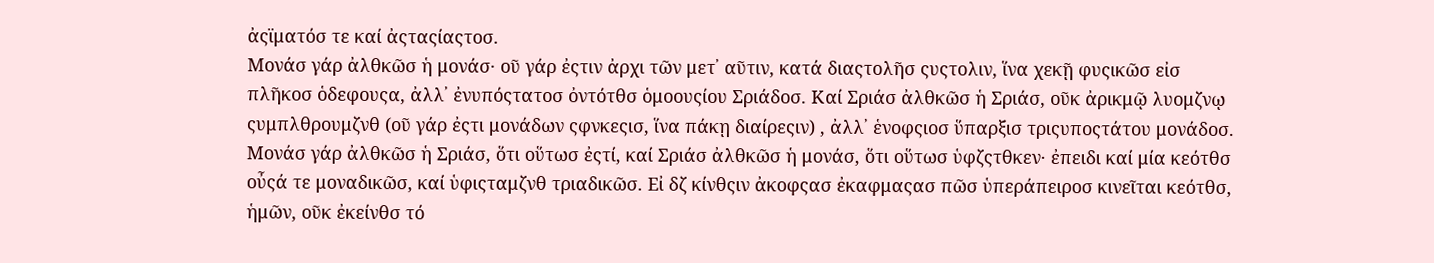ἀςϊματόσ τε καί ἀςταςίαςτοσ.
Μονάσ γάρ ἀλθκῶσ ἡ μονάσ· οῦ γάρ ἐςτιν ἀρχι τῶν μετ᾿ αῦτιν, κατά διαςτολῆσ ςυςτολιν, ἵνα χεκῇ φυςικῶσ εἰσ
πλῆκοσ ὁδεφουςα, ἀλλ᾿ ἐνυπόςτατοσ ὀντότθσ ὁμοουςίου Σριάδοσ. Καί Σριάσ ἀλθκῶσ ἡ Σριάσ, οῦκ ἀρικμῷ λυομζνῳ
ςυμπλθρουμζνθ (οῦ γάρ ἐςτι μονάδων ςφνκεςισ, ἵνα πάκῃ διαίρεςιν) , ἀλλ᾿ ἑνοφςιοσ ὕπαρξισ τριςυποςτάτου μονάδοσ.
Μονάσ γάρ ἀλθκῶσ ἡ Σριάσ, ὅτι οὕτωσ ἐςτί, καί Σριάσ ἀλθκῶσ ἡ μονάσ, ὅτι οὕτωσ ὑφζςτθκεν· ἐπειδι καί μία κεότθσ
οὖςά τε μοναδικῶσ, καί ὑφιςταμζνθ τριαδικῶσ. Εἰ δζ κίνθςιν ἀκοφςασ ἐκαφμαςασ πῶσ ὑπεράπειροσ κινεῖται κεότθσ,
ἡμῶν, οῦκ ἐκείνθσ τό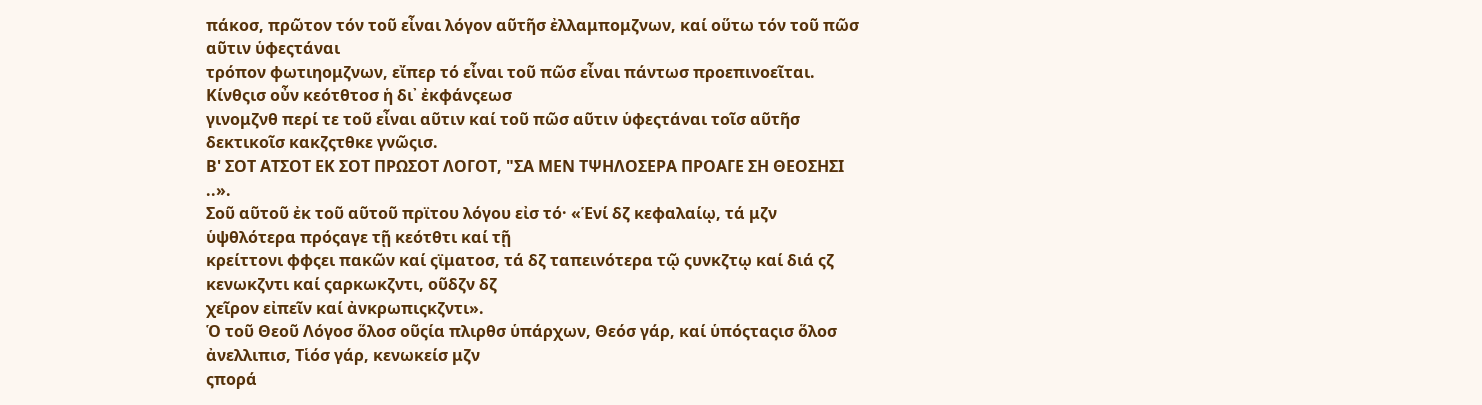πάκοσ, πρῶτον τόν τοῦ εἶναι λόγον αῦτῆσ ἐλλαμπομζνων, καί οὕτω τόν τοῦ πῶσ αῦτιν ὑφεςτάναι
τρόπον φωτιηομζνων, εἴπερ τό εἶναι τοῦ πῶσ εἶναι πάντωσ προεπινοεῖται. Κίνθςισ οὖν κεότθτοσ ἡ δι᾿ ἐκφάνςεωσ
γινομζνθ περί τε τοῦ εἶναι αῦτιν καί τοῦ πῶσ αῦτιν ὑφεςτάναι τοῖσ αῦτῆσ δεκτικοῖσ κακζςτθκε γνῶςισ.
Β' ΣΟΤ ΑΤΣΟΤ ΕΚ ΣΟΤ ΠΡΩΣΟΤ ΛΟΓΟΤ, "ΣΑ ΜΕΝ ΤΨΗΛΟΣΕΡΑ ΠΡΟΑΓΕ ΣΗ ΘΕΟΣΗΣΙ ..».
Σοῦ αῦτοῦ ἐκ τοῦ αῦτοῦ πρϊτου λόγου εἰσ τό· «Ἑνί δζ κεφαλαίῳ, τά μζν ὑψθλότερα πρόςαγε τῇ κεότθτι καί τῇ
κρείττονι φφςει πακῶν καί ςϊματοσ, τά δζ ταπεινότερα τῷ ςυνκζτῳ καί διά ςζ κενωκζντι καί ςαρκωκζντι, οῦδζν δζ
χεῖρον εἰπεῖν καί ἀνκρωπιςκζντι».
Ὁ τοῦ Θεοῦ Λόγοσ ὅλοσ οῦςία πλιρθσ ὑπάρχων, Θεόσ γάρ, καί ὑπόςταςισ ὅλοσ ἀνελλιπισ, Τἱόσ γάρ, κενωκείσ μζν
ςπορά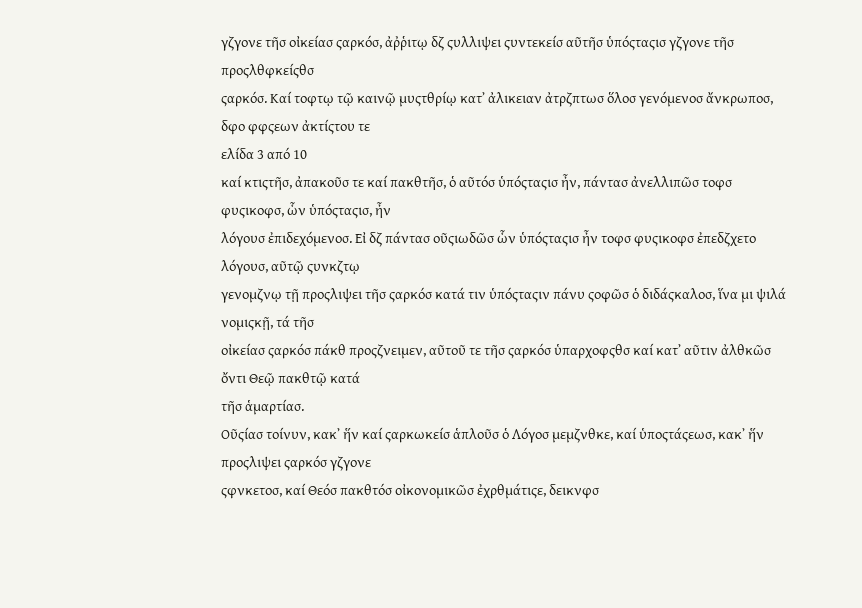γζγονε τῆσ οἰκείασ ςαρκόσ, ἀῤῥιτῳ δζ ςυλλιψει ςυντεκείσ αῦτῆσ ὑπόςταςισ γζγονε τῆσ προςλθφκείςθσ
ςαρκόσ. Καί τοφτῳ τῷ καινῷ μυςτθρίῳ κατ᾿ ἀλικειαν ἀτρζπτωσ ὅλοσ γενόμενοσ ἄνκρωποσ, δφο φφςεων ἀκτίςτου τε
ελίδα 3 από 10
καί κτιςτῆσ, ἀπακοῦσ τε καί πακθτῆσ, ὁ αῦτόσ ὑπόςταςισ ἦν, πάντασ ἀνελλιπῶσ τοφσ φυςικοφσ, ὧν ὑπόςταςισ, ἦν
λόγουσ ἐπιδεχόμενοσ. Εἰ δζ πάντασ οῦςιωδῶσ ὧν ὑπόςταςισ ἦν τοφσ φυςικοφσ ἐπεδζχετο λόγουσ, αῦτῷ ςυνκζτῳ
γενομζνῳ τῇ προςλιψει τῆσ ςαρκόσ κατά τιν ὑπόςταςιν πάνυ ςοφῶσ ὁ διδάςκαλοσ, ἵνα μι ψιλά νομιςκῇ, τά τῆσ
οἰκείασ ςαρκόσ πάκθ προςζνειμεν, αῦτοῦ τε τῆσ ςαρκόσ ὑπαρχοφςθσ καί κατ᾿ αῦτιν ἀλθκῶσ ὄντι Θεῷ πακθτῷ κατά
τῆσ ἁμαρτίασ.
Οῦςίασ τοίνυν, κακ᾿ ἥν καί ςαρκωκείσ ἁπλοῦσ ὁ Λόγοσ μεμζνθκε, καί ὑποςτάςεωσ, κακ᾿ ἥν προςλιψει ςαρκόσ γζγονε
ςφνκετοσ, καί Θεόσ πακθτόσ οἰκονομικῶσ ἐχρθμάτιςε, δεικνφσ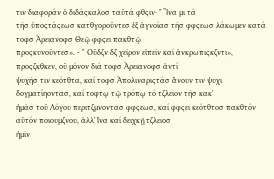τιν διαφοράν ὁ διδάςκαλοσ ταῦτά φθςιν· " Ἵνα μι τά
τῆσ ὑποςτάςεωσ κατθγοροῦντεσ ἐξ ἀγνοίασ τῆσ φφςεωσ λάκωμεν κατά τοφσ Ἀρειανοφσ Θεῷ φφςει πακθτῷ
προςκυνοῦντεσ». - " Οῦδζν δζ χεῖρον εἰπεῖν καί ἀνκρωπιςκζντι», προςζκθκεν, οῦ μόνον διά τοφσ Ἀρειανοφσ ἀντί
ψυχῆσ τιν κεότθτα, καί τοφσ Ἀπολιναριςτάσ ἄνουν τιν ψυχι δογματίηοντασ, καί τοφτῳ τῷ τρόπῳ τό τζλειον τῆσ κακ᾿
ἡμᾶσ τοῦ Λόγου περιτζμνοντασ φφςεωσ, καί φφςει κεότθτοσ πακθτόν αῦτόν ποιουμζνου, ἀλλ᾿ ἵνα καί δειχκῇ τζλειοσ
ἡμῖν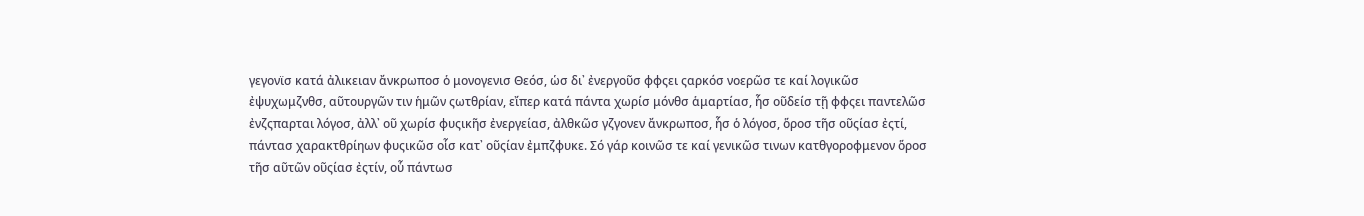γεγονϊσ κατά ἀλικειαν ἄνκρωποσ ὁ μονογενισ Θεόσ, ὡσ δι᾿ ἐνεργοῦσ φφςει ςαρκόσ νοερῶσ τε καί λογικῶσ
ἐψυχωμζνθσ, αῦτουργῶν τιν ἡμῶν ςωτθρίαν, εἴπερ κατά πάντα χωρίσ μόνθσ ἁμαρτίασ, ἧσ οῦδείσ τῇ φφςει παντελῶσ
ἐνζςπαρται λόγοσ, ἀλλ᾿ οῦ χωρίσ φυςικῆσ ἐνεργείασ, ἀλθκῶσ γζγονεν ἄνκρωποσ, ἧσ ὁ λόγοσ, ὅροσ τῆσ οῦςίασ ἐςτί,
πάντασ χαρακτθρίηων φυςικῶσ οἷσ κατ᾿ οῦςίαν ἐμπζφυκε. Σό γάρ κοινῶσ τε καί γενικῶσ τινων κατθγοροφμενον ὅροσ
τῆσ αῦτῶν οῦςίασ ἐςτίν, οὗ πάντωσ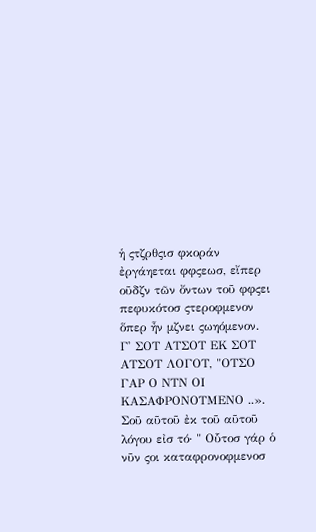ἡ ςτζρθςισ φκοράν ἐργάηεται φφςεωσ, εἴπερ οῦδζν τῶν ὄντων τοῦ φφςει
πεφυκότοσ ςτεροφμενον ὅπερ ἦν μζνει ςωηόμενον.
Γ' ΣΟΤ ΑΤΣΟΤ ΕΚ ΣΟΤ ΑΤΣΟΤ ΛΟΓΟΤ, "ΟΤΣΟ ΓΑΡ Ο ΝΤΝ ΟΙ ΚΑΣΑΦΡΟΝΟΤΜΕΝΟ ..».
Σοῦ αῦτοῦ ἐκ τοῦ αῦτοῦ λόγου εἰσ τό· " Οὗτοσ γάρ ὁ νῦν ςοι καταφρονοφμενοσ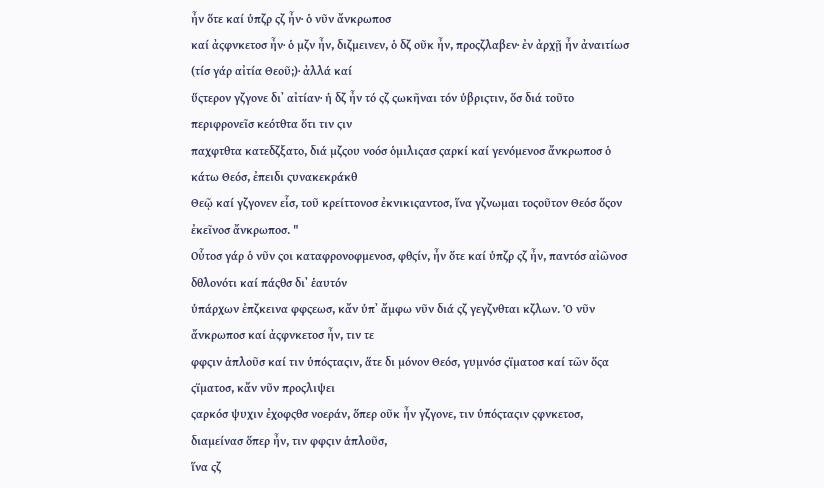ἦν ὅτε καί ὑπζρ ςζ ἦν· ὁ νῦν ἄνκρωποσ
καί ἀςφνκετοσ ἦν· ὁ μζν ἦν, διζμεινεν, ὁ δζ οῦκ ἦν, προςζλαβεν· ἐν ἀρχῇ ἦν ἀναιτίωσ (τίσ γάρ αἰτία Θεοῦ;)· ἀλλά καί
ὕςτερον γζγονε δι᾿ αἰτίαν· ἡ δζ ἦν τό ςζ ςωκῆναι τόν ὑβριςτιν, ὅσ διά τοῦτο περιφρονεῖσ κεότθτα ὅτι τιν ςιν
παχφτθτα κατεδζξατο, διά μζςου νοόσ ὁμιλιςασ ςαρκί καί γενόμενοσ ἄνκρωποσ ὁ κάτω Θεόσ, ἐπειδι ςυνακεκράκθ
Θεῷ καί γζγονεν εἷσ, τοῦ κρείττονοσ ἐκνικιςαντοσ, ἵνα γζνωμαι τοςοῦτον Θεόσ ὅςον ἐκεῖνοσ ἄνκρωποσ. "
Οὗτοσ γάρ ὁ νῦν ςοι καταφρονοφμενοσ, φθςίν, ἦν ὅτε καί ὑπζρ ςζ ἦν, παντόσ αἰῶνοσ δθλονότι καί πάςθσ δι᾿ ἑαυτόν
ὑπάρχων ἐπζκεινα φφςεωσ, κἄν ὑπ᾿ ἄμφω νῦν διά ςζ γεγζνθται κζλων. Ὁ νῦν ἄνκρωποσ καί ἀςφνκετοσ ἦν, τιν τε
φφςιν ἁπλοῦσ καί τιν ὑπόςταςιν, ἅτε δι μόνον Θεόσ, γυμνόσ ςϊματοσ καί τῶν ὅςα ςϊματοσ, κἄν νῦν προςλιψει
ςαρκόσ ψυχιν ἐχοφςθσ νοεράν, ὅπερ οῦκ ἦν γζγονε, τιν ὑπόςταςιν ςφνκετοσ, διαμείνασ ὅπερ ἦν, τιν φφςιν ἁπλοῦσ,
ἵνα ςζ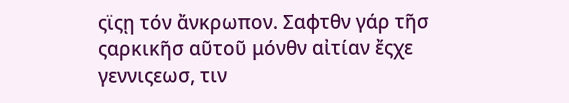ςϊςῃ τόν ἄνκρωπον. Σαφτθν γάρ τῆσ ςαρκικῆσ αῦτοῦ μόνθν αἰτίαν ἔςχε γεννιςεωσ, τιν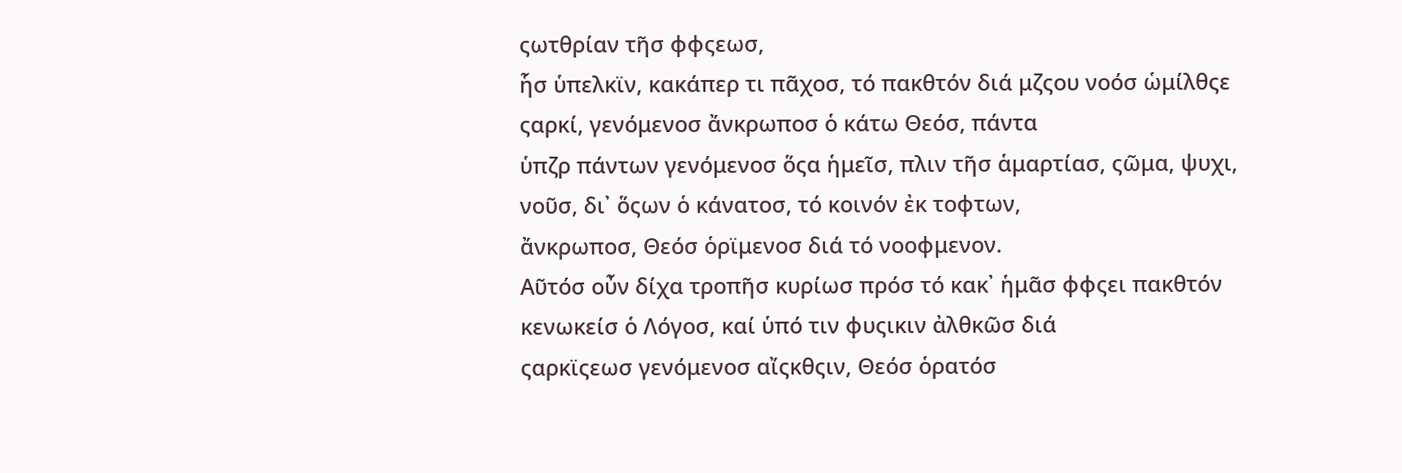ςωτθρίαν τῆσ φφςεωσ,
ἧσ ὑπελκϊν, κακάπερ τι πᾶχοσ, τό πακθτόν διά μζςου νοόσ ὡμίλθςε ςαρκί, γενόμενοσ ἄνκρωποσ ὁ κάτω Θεόσ, πάντα
ὑπζρ πάντων γενόμενοσ ὅςα ἡμεῖσ, πλιν τῆσ ἁμαρτίασ, ςῶμα, ψυχι, νοῦσ, δι᾿ ὅςων ὁ κάνατοσ, τό κοινόν ἐκ τοφτων,
ἄνκρωποσ, Θεόσ ὁρϊμενοσ διά τό νοοφμενον.
Αῦτόσ οὖν δίχα τροπῆσ κυρίωσ πρόσ τό κακ᾿ ἡμᾶσ φφςει πακθτόν κενωκείσ ὁ Λόγοσ, καί ὑπό τιν φυςικιν ἀλθκῶσ διά
ςαρκϊςεωσ γενόμενοσ αἴςκθςιν, Θεόσ ὁρατόσ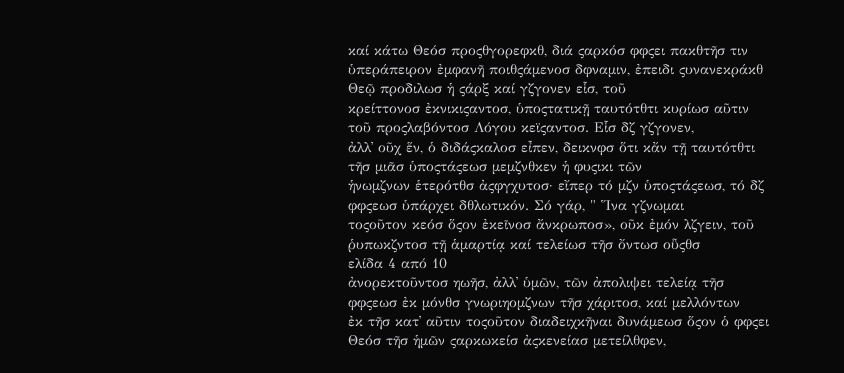καί κάτω Θεόσ προςθγορεφκθ, διά ςαρκόσ φφςει πακθτῆσ τιν
ὑπεράπειρον ἐμφανῆ ποιθςάμενοσ δφναμιν, ἐπειδι ςυνανεκράκθ Θεῷ προδιλωσ ἡ ςάρξ καί γζγονεν εἷσ, τοῦ
κρείττονοσ ἐκνικιςαντοσ, ὑποςτατικῇ ταυτότθτι κυρίωσ αῦτιν τοῦ προςλαβόντοσ Λόγου κεϊςαντοσ. Εἷσ δζ γζγονεν,
ἀλλ᾿ οῦχ ἕν, ὁ διδάςκαλοσ εἶπεν, δεικνφσ ὅτι κἄν τῇ ταυτότθτι τῆσ μιᾶσ ὑποςτάςεωσ μεμζνθκεν ἡ φυςικι τῶν
ἡνωμζνων ἑτερότθσ ἀςφγχυτοσ· εἴπερ τό μζν ὑποςτάςεωσ, τό δζ φφςεωσ ὑπάρχει δθλωτικόν. Σό γάρ, " Ἵνα γζνωμαι
τοςοῦτον κεόσ ὅςον ἐκεῖνοσ ἄνκρωποσ», οῦκ ἐμόν λζγειν, τοῦ ῥυπωκζντοσ τῇ ἁμαρτίᾳ καί τελείωσ τῆσ ὄντωσ οῧςθσ
ελίδα 4 από 10
ἀνορεκτοῦντοσ ηωῆσ, ἀλλ᾿ ὑμῶν, τῶν ἀπολιψει τελείᾳ τῆσ φφςεωσ ἐκ μόνθσ γνωριηομζνων τῆσ χάριτοσ, καί μελλόντων
ἐκ τῆσ κατ᾿ αῦτιν τοςοῦτον διαδειχκῆναι δυνάμεωσ ὅςον ὁ φφςει Θεόσ τῆσ ἡμῶν ςαρκωκείσ ἀςκενείασ μετείλθφεν,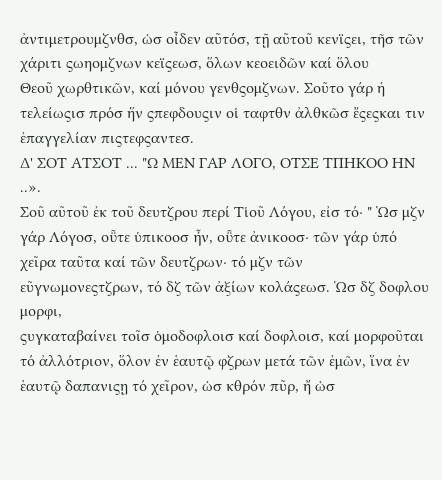ἀντιμετρουμζνθσ, ὡσ οἶδεν αῦτόσ, τῇ αῦτοῦ κενϊςει, τῆσ τῶν χάριτι ςωηομζνων κεϊςεωσ, ὅλων κεοειδῶν καί ὅλου
Θεοῦ χωρθτικῶν, καί μόνου γενθςομζνων. Σοῦτο γάρ ἡ τελείωςισ πρόσ ἥν ςπεφδουςιν οἱ ταφτθν ἀλθκῶσ ἔςεςκαι τιν
ἐπαγγελίαν πιςτεφςαντεσ.
Δ' ΣΟΤ ΑΤΣΟΤ ... "Ω ΜΕΝ ΓΑΡ ΛΟΓΟ, ΟΤΣΕ ΤΠΗΚΟΟ ΗΝ ..».
Σοῦ αῦτοῦ ἐκ τοῦ δευτζρου περί Τἱοῦ Λόγου, εἰσ τό· " Ὡσ μζν γάρ Λόγοσ, οῧτε ὑπικοοσ ἦν, οῧτε ἀνικοοσ· τῶν γάρ ὑπό
χεῖρα ταῦτα καί τῶν δευτζρων· τό μζν τῶν εῦγνωμονεςτζρων, τό δζ τῶν ἀξίων κολάςεωσ. Ὡσ δζ δοφλου μορφι,
ςυγκαταβαίνει τοῖσ ὁμοδοφλοισ καί δοφλοισ, καί μορφοῦται τό ἀλλότριον, ὅλον ἐν ἑαυτῷ φζρων μετά τῶν ἐμῶν, ἵνα ἐν
ἑαυτῷ δαπανιςῃ τό χεῖρον, ὡσ κθρόν πῦρ, ἤ ὡσ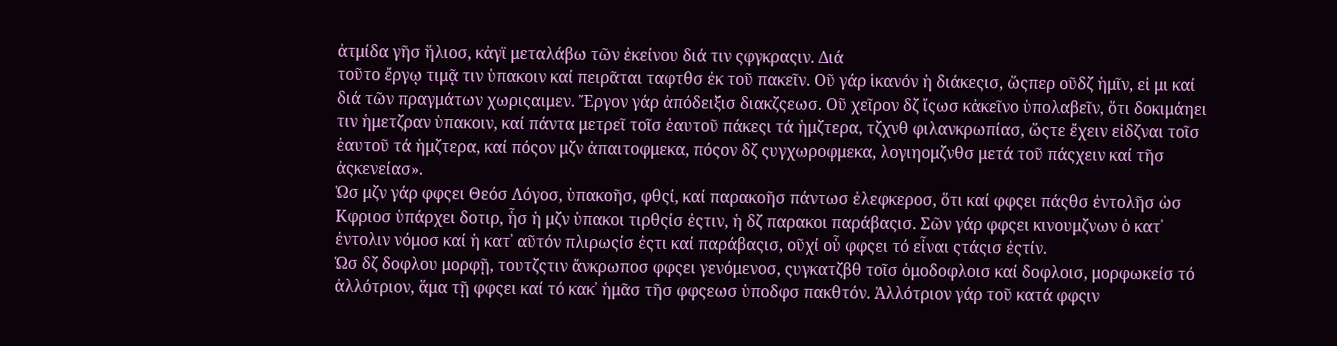ἀτμίδα γῆσ ἥλιοσ, κἀγϊ μεταλάβω τῶν ἐκείνου διά τιν ςφγκραςιν. Διά
τοῦτο ἔργῳ τιμᾷ τιν ὑπακοιν καί πειρᾶται ταφτθσ ἐκ τοῦ πακεῖν. Οῦ γάρ ἱκανόν ἡ διάκεςισ, ὥςπερ οῦδζ ἡμῖν, εἰ μι καί
διά τῶν πραγμάτων χωριςαιμεν. Ἔργον γάρ ἀπόδειξισ διακζςεωσ. Οῦ χεῖρον δζ ἴςωσ κἀκεῖνο ὑπολαβεῖν, ὅτι δοκιμάηει
τιν ἡμετζραν ὑπακοιν, καί πάντα μετρεῖ τοῖσ ἑαυτοῦ πάκεςι τά ἡμζτερα, τζχνθ φιλανκρωπίασ, ὥςτε ἔχειν εἰδζναι τοῖσ
ἑαυτοῦ τά ἡμζτερα, καί πόςον μζν ἀπαιτοφμεκα, πόςον δζ ςυγχωροφμεκα, λογιηομζνθσ μετά τοῦ πάςχειν καί τῆσ
ἀςκενείασ».
Ὡσ μζν γάρ φφςει Θεόσ Λόγοσ, ὑπακοῆσ, φθςί, καί παρακοῆσ πάντωσ ἐλεφκεροσ, ὅτι καί φφςει πάςθσ ἐντολῆσ ὡσ
Κφριοσ ὑπάρχει δοτιρ, ἧσ ἡ μζν ὑπακοι τιρθςίσ ἐςτιν, ἡ δζ παρακοι παράβαςισ. Σῶν γάρ φφςει κινουμζνων ὁ κατ᾿
ἐντολιν νόμοσ καί ἡ κατ᾿ αῦτόν πλιρωςίσ ἐςτι καί παράβαςισ, οῦχί οὗ φφςει τό εἶναι ςτάςισ ἐςτίν.
Ὡσ δζ δοφλου μορφῇ, τουτζςτιν ἄνκρωποσ φφςει γενόμενοσ, ςυγκατζβθ τοῖσ ὁμοδοφλοισ καί δοφλοισ, μορφωκείσ τό
ἀλλότριον, ἅμα τῇ φφςει καί τό κακ᾿ ἡμᾶσ τῆσ φφςεωσ ὑποδφσ πακθτόν. Ἀλλότριον γάρ τοῦ κατά φφςιν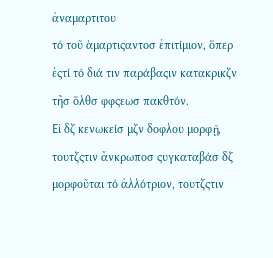ἀναμαρτιτου
τό τοῦ ἁμαρτιςαντοσ ἐπιτίμιον, ὅπερ ἐςτί τό διά τιν παράβαςιν κατακρικζν τῆσ ὅλθσ φφςεωσ πακθτόν.
Εἰ δζ κενωκείσ μζν δοφλου μορφῇ, τουτζςτιν ἄνκρωποσ ςυγκαταβάσ δζ μορφοῦται τό ἀλλότριον, τουτζςτιν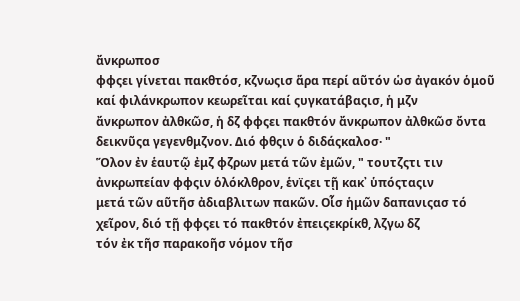ἄνκρωποσ
φφςει γίνεται πακθτόσ, κζνωςισ ἅρα περί αῦτόν ὡσ ἀγακόν ὁμοῦ καί φιλάνκρωπον κεωρεῖται καί ςυγκατάβαςισ, ἡ μζν
ἄνκρωπον ἀλθκῶσ, ἡ δζ φφςει πακθτόν ἄνκρωπον ἀλθκῶσ ὄντα δεικνῦςα γεγενθμζνον. Διό φθςιν ὁ διδάςκαλοσ· "
Ὅλον ἐν ἑαυτῷ ἐμζ φζρων μετά τῶν ἐμῶν, " τουτζςτι τιν ἀνκρωπείαν φφςιν ὁλόκλθρον, ἑνϊςει τῇ κακ᾿ ὑπόςταςιν
μετά τῶν αῦτῆσ ἀδιαβλιτων πακῶν. Οἷσ ἡμῶν δαπανιςασ τό χεῖρον, διό τῇ φφςει τό πακθτόν ἐπειςεκρίκθ, λζγω δζ
τόν ἐκ τῆσ παρακοῆσ νόμον τῆσ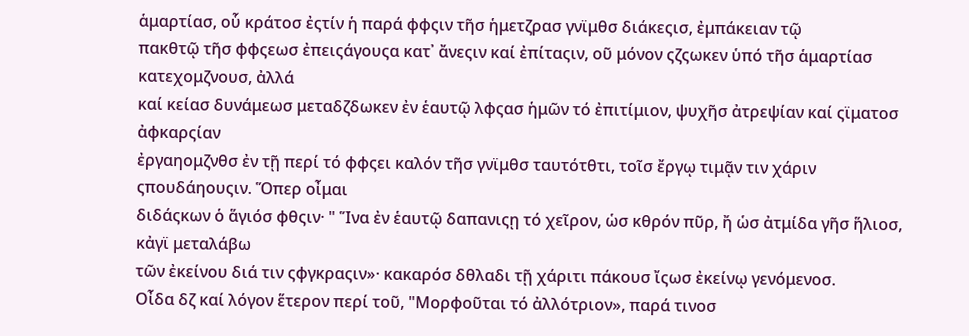ἁμαρτίασ, οὗ κράτοσ ἐςτίν ἡ παρά φφςιν τῆσ ἡμετζρασ γνϊμθσ διάκεςισ, ἐμπάκειαν τῷ
πακθτῷ τῆσ φφςεωσ ἐπειςάγουςα κατ᾿ ἄνεςιν καί ἐπίταςιν, οῦ μόνον ςζςωκεν ὑπό τῆσ ἁμαρτίασ κατεχομζνουσ, ἀλλά
καί κείασ δυνάμεωσ μεταδζδωκεν ἐν ἑαυτῷ λφςασ ἡμῶν τό ἐπιτίμιον, ψυχῆσ ἀτρεψίαν καί ςϊματοσ ἀφκαρςίαν
ἐργαηομζνθσ ἐν τῇ περί τό φφςει καλόν τῆσ γνϊμθσ ταυτότθτι, τοῖσ ἔργῳ τιμᾷν τιν χάριν ςπουδάηουςιν. Ὅπερ οἶμαι
διδάςκων ὁ ἅγιόσ φθςιν· " Ἵνα ἐν ἑαυτῷ δαπανιςῃ τό χεῖρον, ὡσ κθρόν πῦρ, ἤ ὡσ ἀτμίδα γῆσ ἥλιοσ, κἀγϊ μεταλάβω
τῶν ἐκείνου διά τιν ςφγκραςιν»· κακαρόσ δθλαδι τῇ χάριτι πάκουσ ἴςωσ ἐκείνῳ γενόμενοσ.
Οἶδα δζ καί λόγον ἕτερον περί τοῦ, "Μορφοῦται τό ἀλλότριον», παρά τινοσ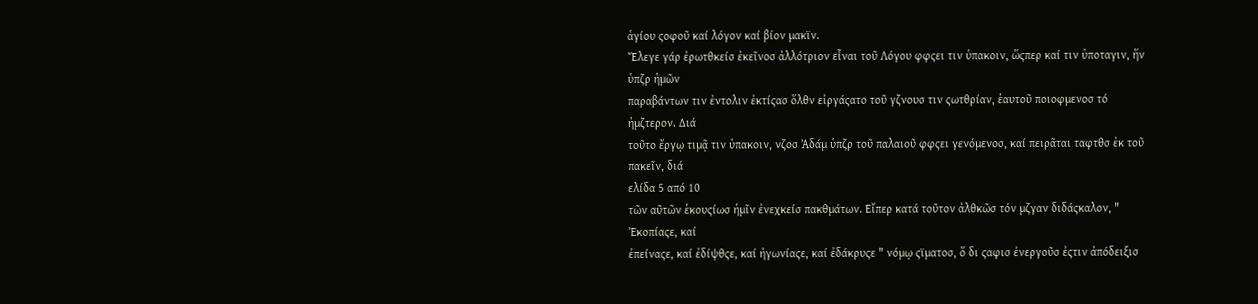ἁγίου ςοφοῦ καί λόγον καί βίον μακϊν.
Ἔλεγε γάρ ἐρωτθκείσ ἐκεῖνοσ ἀλλότριον εἶναι τοῦ Λόγου φφςει τιν ὑπακοιν, ὥςπερ καί τιν ὑποταγιν, ἥν ὑπζρ ἡμῶν
παραβάντων τιν ἐντολιν ἐκτίςασ ὅλθν εἰργάςατο τοῦ γζνουσ τιν ςωτθρίαν, ἑαυτοῦ ποιοφμενοσ τό ἡμζτερον. Διά
τοῦτο ἔργῳ τιμᾷ τιν ὑπακοιν, νζοσ Ἀδάμ ὑπζρ τοῦ παλαιοῦ φφςει γενόμενοσ, καί πειρᾶται ταφτθσ ἐκ τοῦ πακεῖν, διά
ελίδα 5 από 10
τῶν αῦτῶν ἑκουςίωσ ἡμῖν ἐνεχκείσ πακθμάτων. Εἴπερ κατά τοῦτον ἀλθκῶσ τόν μζγαν διδάςκαλον, " Ἐκοπίαςε, καί
ἐπείναςε, καί ἐδίψθςε, καί ἠγωνίαςε, καί ἐδάκρυςε " νόμῳ ςϊματοσ, ὅ δι ςαφισ ἐνεργοῦσ ἐςτιν ἀπόδειξισ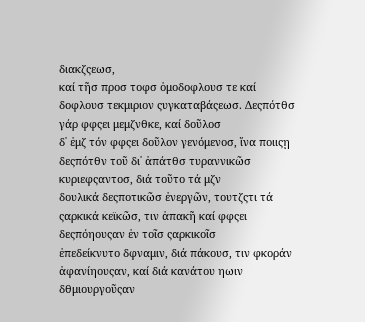διακζςεωσ,
καί τῆσ προσ τοφσ ὁμοδοφλουσ τε καί δοφλουσ τεκμιριον ςυγκαταβάςεωσ. Δεςπότθσ γάρ φφςει μεμζνθκε, καί δοῦλοσ
δ᾿ ἐμζ τόν φφςει δοῦλον γενόμενοσ, ἵνα ποιιςῃ δεςπότθν τοῦ δι᾿ ἀπάτθσ τυραννικῶσ κυριεφςαντοσ, διά τοῦτο τά μζν
δουλικά δεςποτικῶσ ἐνεργῶν, τουτζςτι τά ςαρκικά κεϊκῶσ, τιν ἀπακῆ καί φφςει δεςπόηουςαν ἐν τοῖσ ςαρκικοῖσ
ἐπεδείκνυτο δφναμιν, διά πάκουσ, τιν φκοράν ἀφανίηουςαν, καί διά κανάτου ηωιν δθμιουργοῦςαν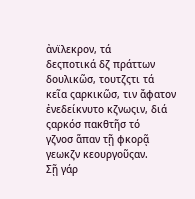ἀνϊλεκρον, τά
δεςποτικά δζ πράττων δουλικῶσ, τουτζςτι τά κεῖα ςαρκικῶσ, τιν ἄφατον ἐνεδείκνυτο κζνωςιν, διά ςαρκόσ πακθτῆσ τό
γζνοσ ἅπαν τῇ φκορᾷ γεωκζν κεουργοῦςαν.
Σῇ γάρ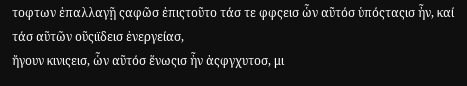τοφτων ἐπαλλαγῇ ςαφῶσ ἐπιςτοῦτο τάσ τε φφςεισ ὧν αῦτόσ ὑπόςταςισ ἦν, καί τάσ αῦτῶν οῦςιϊδεισ ἐνεργείασ,
ἤγουν κινιςεισ, ὧν αῦτόσ ἕνωςισ ἦν ἀςφγχυτοσ, μι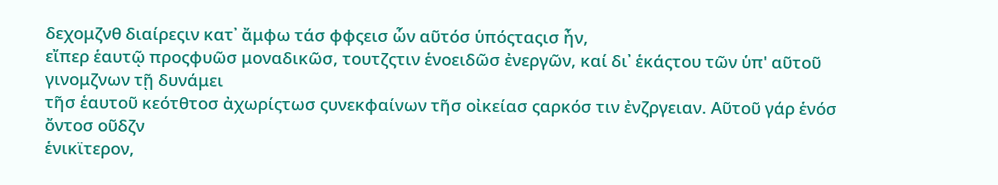δεχομζνθ διαίρεςιν κατ᾿ ἄμφω τάσ φφςεισ ὧν αῦτόσ ὑπόςταςισ ἦν,
εἴπερ ἑαυτῷ προςφυῶσ μοναδικῶσ, τουτζςτιν ἑνοειδῶσ ἐνεργῶν, καί δι᾿ ἑκάςτου τῶν ὑπ' αῦτοῦ γινομζνων τῇ δυνάμει
τῆσ ἑαυτοῦ κεότθτοσ ἀχωρίςτωσ ςυνεκφαίνων τῆσ οἰκείασ ςαρκόσ τιν ἐνζργειαν. Αῦτοῦ γάρ ἑνόσ ὄντοσ οῦδζν
ἑνικϊτερον,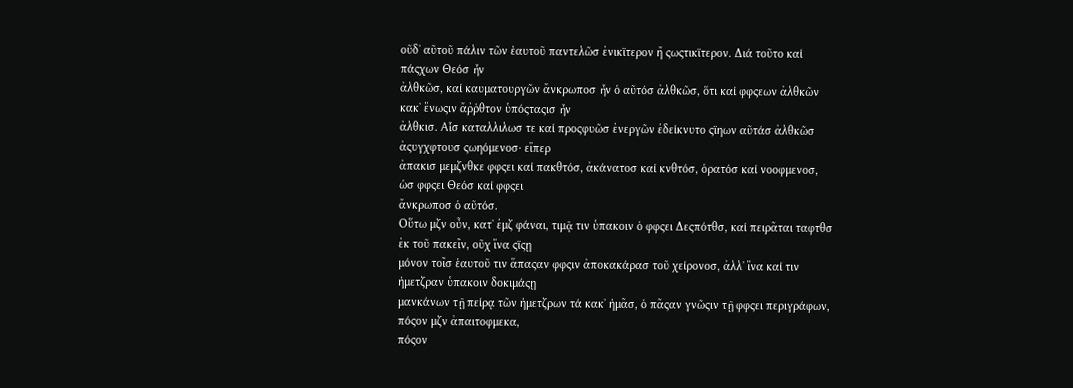οῦδ᾿ αῦτοῦ πάλιν τῶν ἑαυτοῦ παντελῶσ ἐνικϊτερον ἤ ςωςτικϊτερον. Διά τοῦτο καί πάςχων Θεόσ ἦν
ἀλθκῶσ, καί καυματουργῶν ἄνκρωποσ ἦν ὁ αῦτόσ ἀλθκῶσ, ὅτι καί φφςεων ἀλθκῶν κακ᾿ ἕνωςιν ἄῤῥθτον ὑπόςταςισ ἦν
ἀλθκισ. Αἷσ καταλλιλωσ τε καί προςφυῶσ ἐνεργῶν ἐδείκνυτο ςϊηων αῦτάσ ἀλθκῶσ ἀςυγχφτουσ ςωηόμενοσ· εἴπερ
ἀπακισ μεμζνθκε φφςει καί πακθτόσ, ἀκάνατοσ καί κνθτόσ, ὁρατόσ καί νοοφμενοσ, ὡσ φφςει Θεόσ καί φφςει
ἄνκρωποσ ὁ αῦτόσ.
Οὕτω μζν οὖν, κατ᾿ ἐμζ φάναι, τιμᾷ τιν ὑπακοιν ὁ φφςει Δεςπότθσ, καί πειρᾶται ταφτθσ ἐκ τοῦ πακεῖν, οῦχ ἵνα ςϊςῃ
μόνον τοῖσ ἑαυτοῦ τιν ἅπαςαν φφςιν ἀποκακάρασ τοῦ χείρονοσ, ἀλλ᾿ ἵνα καί τιν ἡμετζραν ὑπακοιν δοκιμάςῃ
μανκάνων τῇ πείρᾳ τῶν ἡμετζρων τά κακ᾿ ἡμᾶσ, ὁ πᾶςαν γνῶςιν τῇ φφςει περιγράφων, πόςον μζν ἀπαιτοφμεκα,
πόςον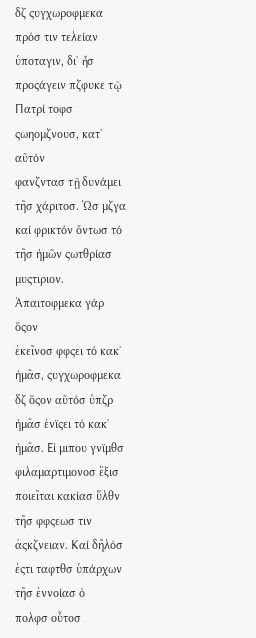δζ ςυγχωροφμεκα πρόσ τιν τελείαν ὑποταγιν, δι᾿ ἧσ προςάγειν πζφυκε τῷ Πατρί τοφσ ςωηομζνουσ, κατ᾿ αῦτόν
φανζντασ τῇ δυνάμει τῆσ χάριτοσ. Ὡσ μζγα καί φρικτόν ὄντωσ τό τῆσ ἡμῶν ςωτθρίασ μυςτιριον. Ἀπαιτοφμεκα γάρ ὅςον
ἐκεῖνοσ φφςει τό κακ᾿ ἡμᾶσ, ςυγχωροφμεκα δζ ὅςον αῦτόσ ὑπζρ ἡμᾶσ ἑνϊςει τό κακ᾿ ἡμᾶσ. Εἰ μιπου γνϊμθσ
φιλαμαρτιμονοσ ἕξισ ποιεῖται κακίασ ὕλθν τῆσ φφςεωσ τιν ἀςκζνειαν. Καί δῆλόσ ἐςτι ταφτθσ ὑπάρχων τῆσ ἐννοίασ ὁ
πολφσ οὗτοσ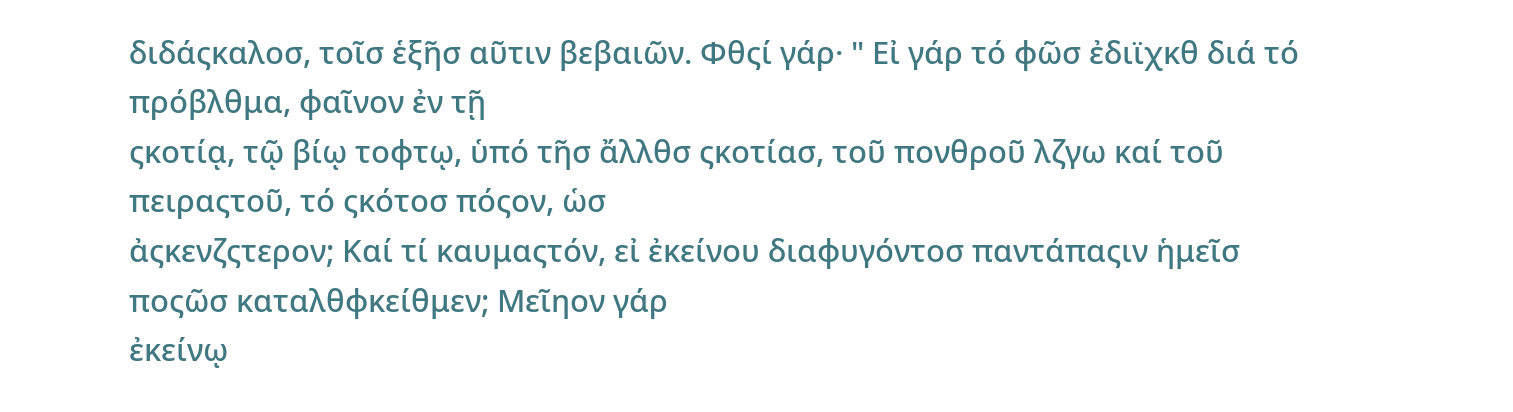διδάςκαλοσ, τοῖσ ἑξῆσ αῦτιν βεβαιῶν. Φθςί γάρ· " Εἰ γάρ τό φῶσ ἐδιϊχκθ διά τό πρόβλθμα, φαῖνον ἐν τῇ
ςκοτίᾳ, τῷ βίῳ τοφτῳ, ὑπό τῆσ ἄλλθσ ςκοτίασ, τοῦ πονθροῦ λζγω καί τοῦ πειραςτοῦ, τό ςκότοσ πόςον, ὡσ
ἀςκενζςτερον; Καί τί καυμαςτόν, εἰ ἐκείνου διαφυγόντοσ παντάπαςιν ἡμεῖσ ποςῶσ καταλθφκείθμεν; Μεῖηον γάρ
ἐκείνῳ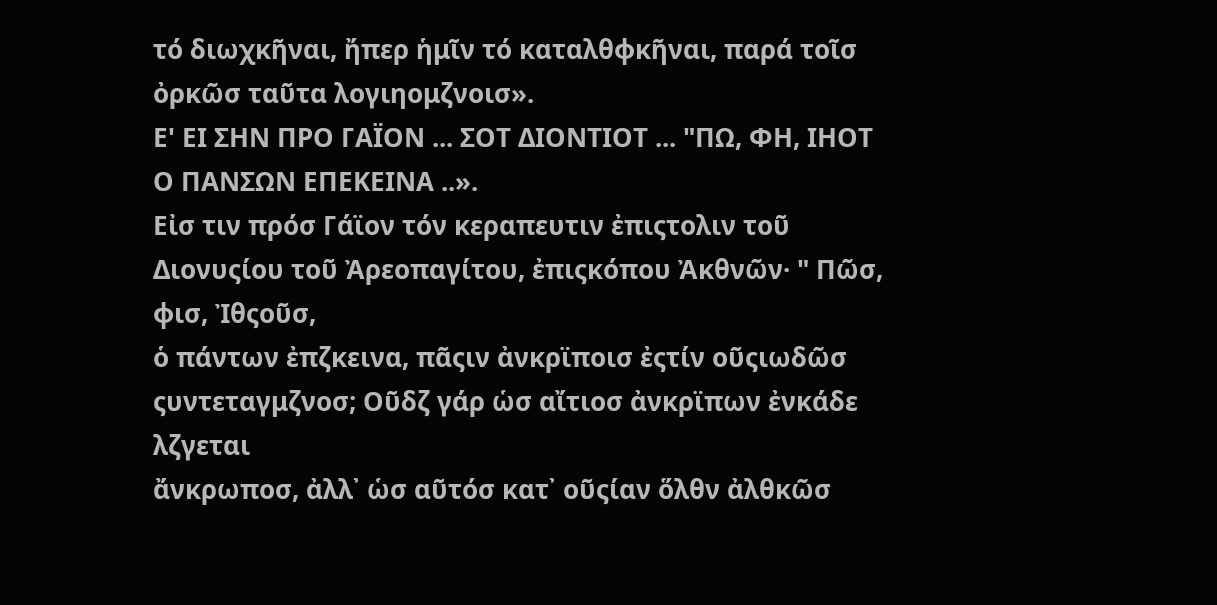τό διωχκῆναι, ἤπερ ἡμῖν τό καταλθφκῆναι, παρά τοῖσ ὀρκῶσ ταῦτα λογιηομζνοισ».
Ε' ΕΙ ΣΗΝ ΠΡΟ ΓΑΪΟΝ ... ΣΟΤ ΔΙΟΝΤΙΟΤ ... "ΠΩ, ΦΗ, ΙΗΟΤ Ο ΠΑΝΣΩΝ ΕΠΕΚΕΙΝΑ ..».
Εἰσ τιν πρόσ Γάϊον τόν κεραπευτιν ἐπιςτολιν τοῦ Διονυςίου τοῦ Ἀρεοπαγίτου, ἐπιςκόπου Ἀκθνῶν· " Πῶσ, φισ, Ἰθςοῦσ,
ὁ πάντων ἐπζκεινα, πᾶςιν ἀνκρϊποισ ἐςτίν οῦςιωδῶσ ςυντεταγμζνοσ; Οῦδζ γάρ ὡσ αἴτιοσ ἀνκρϊπων ἐνκάδε λζγεται
ἄνκρωποσ, ἀλλ᾿ ὡσ αῦτόσ κατ᾿ οῦςίαν ὅλθν ἀλθκῶσ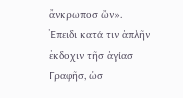ἄνκρωποσ ὤν».
Ἐπειδι κατά τιν ἁπλῆν ἐκδοχιν τῆσ ἁγίασ Γραφῆσ, ὡσ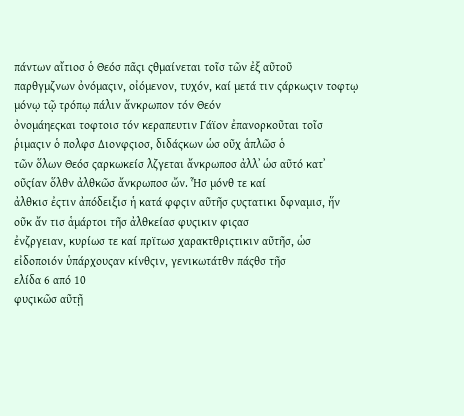πάντων αἴτιοσ ὁ Θεόσ πᾶςι ςθμαίνεται τοῖσ τῶν ἐξ αῦτοῦ
παρθγμζνων ὀνόμαςιν, οἰόμενον, τυχόν, καί μετά τιν ςάρκωςιν τοφτῳ μόνῳ τῷ τρόπῳ πάλιν ἄνκρωπον τόν Θεόν
ὀνομάηεςκαι τοφτοισ τόν κεραπευτιν Γάϊον ἐπανορκοῦται τοῖσ ῥιμαςιν ὁ πολφσ Διονφςιοσ, διδάςκων ὡσ οῦχ ἁπλῶσ ὁ
τῶν ὅλων Θεόσ ςαρκωκείσ λζγεται ἄνκρωποσ ἀλλ᾿ ὡσ αῦτό κατ᾿ οῦςίαν ὅλθν ἀλθκῶσ ἄνκρωποσ ὤν. Ἧσ μόνθ τε καί
ἀλθκισ ἐςτιν ἀπόδειξισ ἡ κατά φφςιν αῦτῆσ ςυςτατικι δφναμισ, ἥν οῦκ ἄν τισ ἁμάρτοι τῆσ ἀλθκείασ φυςικιν φιςασ
ἐνζργειαν, κυρίωσ τε καί πρϊτωσ χαρακτθριςτικιν αῦτῆσ, ὡσ εἰδοποιόν ὑπάρχουςαν κίνθςιν, γενικωτάτθν πάςθσ τῆσ
ελίδα 6 από 10
φυςικῶσ αῦτῇ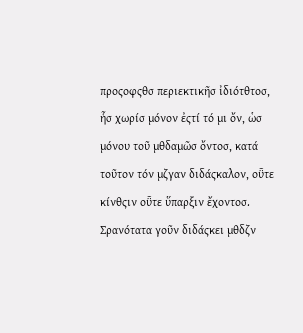προςοφςθσ περιεκτικῆσ ἰδιότθτοσ, ἧσ χωρίσ μόνον ἐςτί τό μι ὄν, ὡσ μόνου τοῦ μθδαμῶσ ὄντοσ, κατά
τοῦτον τόν μζγαν διδάςκαλον, οῧτε κίνθςιν οῧτε ὕπαρξιν ἔχοντοσ.
Σρανότατα γοῦν διδάςκει μθδζν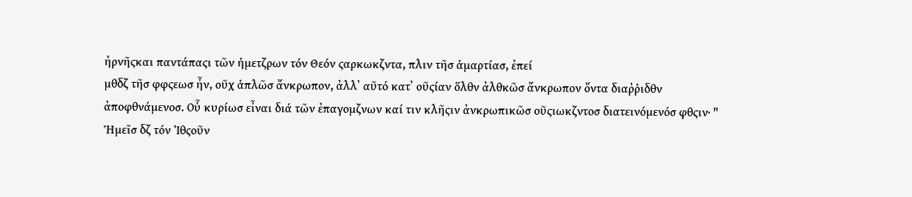ἠρνῆςκαι παντάπαςι τῶν ἡμετζρων τόν Θεόν ςαρκωκζντα, πλιν τῆσ ἁμαρτίασ, ἐπεί
μθδζ τῆσ φφςεωσ ἦν, οῦχ ἁπλῶσ ἄνκρωπον, ἀλλ᾿ αῦτό κατ᾿ οῦςίαν ὅλθν ἀλθκῶσ ἄνκρωπον ὄντα διαῤῥιδθν
ἀποφθνάμενοσ. Οὗ κυρίωσ εἶναι διά τῶν ἐπαγομζνων καί τιν κλῆςιν ἀνκρωπικῶσ οῦςιωκζντοσ διατεινόμενόσ φθςιν· "
Ἡμεῖσ δζ τόν Ἰθςοῦν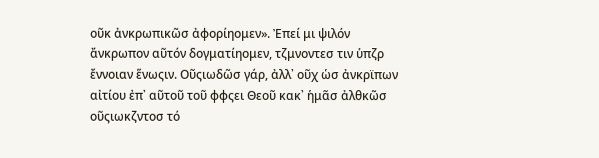οῦκ ἀνκρωπικῶσ ἀφορίηομεν». Ἐπεί μι ψιλόν ἄνκρωπον αῦτόν δογματίηομεν, τζμνοντεσ τιν ὑπζρ
ἔννοιαν ἕνωςιν. Οῦςιωδῶσ γάρ, ἀλλ᾿ οῦχ ὡσ ἀνκρϊπων αἰτίου ἐπ᾿ αῦτοῦ τοῦ φφςει Θεοῦ κακ᾿ ἡμᾶσ ἀλθκῶσ
οῦςιωκζντοσ τό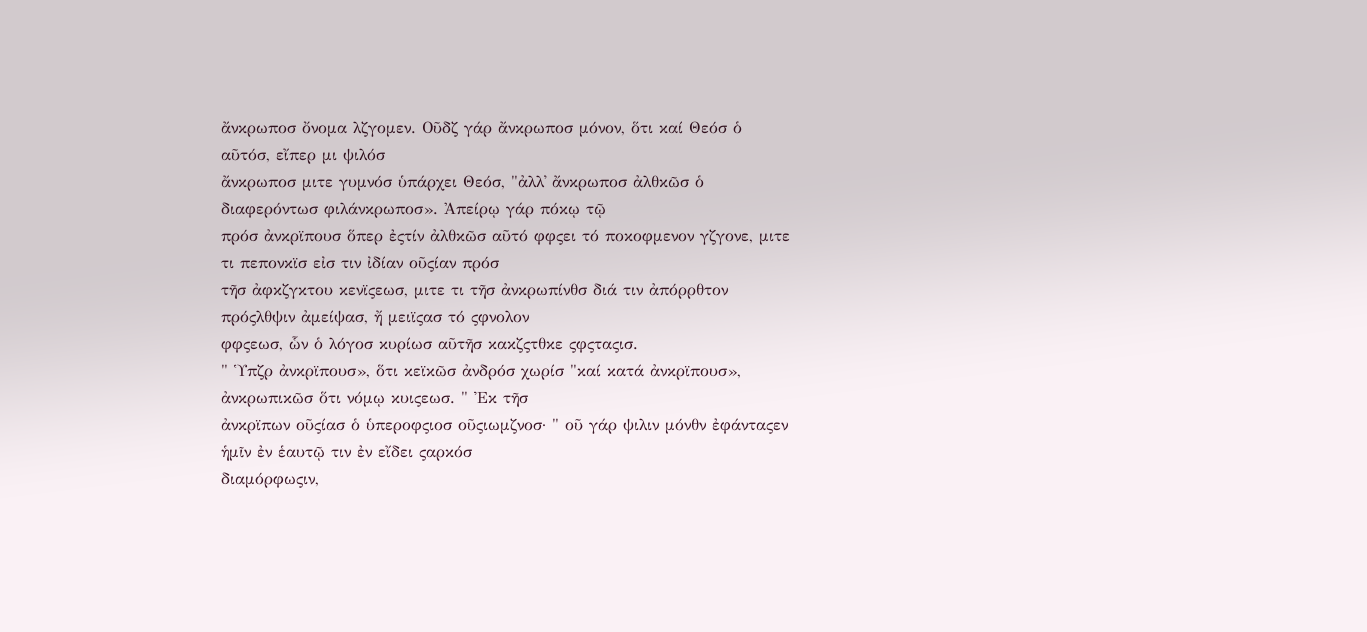ἄνκρωποσ ὄνομα λζγομεν. Οῦδζ γάρ ἄνκρωποσ μόνον, ὅτι καί Θεόσ ὁ αῦτόσ, εἴπερ μι ψιλόσ
ἄνκρωποσ μιτε γυμνόσ ὑπάρχει Θεόσ, "ἀλλ᾿ ἄνκρωποσ ἀλθκῶσ ὁ διαφερόντωσ φιλάνκρωποσ». Ἀπείρῳ γάρ πόκῳ τῷ
πρόσ ἀνκρϊπουσ ὅπερ ἐςτίν ἀλθκῶσ αῦτό φφςει τό ποκοφμενον γζγονε, μιτε τι πεπονκϊσ εἰσ τιν ἰδίαν οῦςίαν πρόσ
τῆσ ἀφκζγκτου κενϊςεωσ, μιτε τι τῆσ ἀνκρωπίνθσ διά τιν ἀπόρρθτον πρόςλθψιν ἀμείψασ, ἤ μειϊςασ τό ςφνολον
φφςεωσ, ὧν ὁ λόγοσ κυρίωσ αῦτῆσ κακζςτθκε ςφςταςισ.
" Ὑπζρ ἀνκρϊπουσ», ὅτι κεϊκῶσ ἀνδρόσ χωρίσ "καί κατά ἀνκρϊπουσ», ἀνκρωπικῶσ ὅτι νόμῳ κυιςεωσ. " Ἐκ τῆσ
ἀνκρϊπων οῦςίασ ὁ ὑπεροφςιοσ οῦςιωμζνοσ· " οῦ γάρ ψιλιν μόνθν ἐφάνταςεν ἡμῖν ἐν ἑαυτῷ τιν ἐν εἴδει ςαρκόσ
διαμόρφωςιν,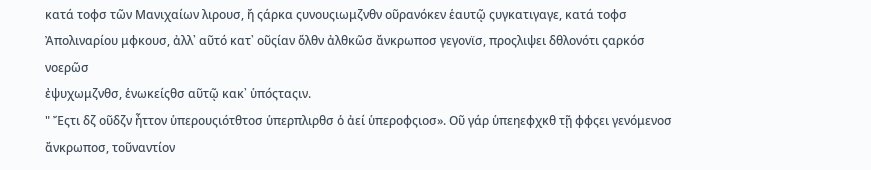κατά τοφσ τῶν Μανιχαίων λιρουσ, ἤ ςάρκα ςυνουςιωμζνθν οῦρανόκεν ἑαυτῷ ςυγκατιγαγε, κατά τοφσ
Ἀπολιναρίου μφκουσ, ἀλλ᾿ αῦτό κατ᾿ οῦςίαν ὅλθν ἀλθκῶσ ἄνκρωποσ γεγονϊσ, προςλιψει δθλονότι ςαρκόσ νοερῶσ
ἐψυχωμζνθσ, ἑνωκείςθσ αῦτῷ κακ᾿ ὑπόςταςιν.
" Ἔςτι δζ οῦδζν ἦττον ὑπερουςιότθτοσ ὑπερπλιρθσ ὁ ἀεί ὑπεροφςιοσ». Οῦ γάρ ὑπεηεφχκθ τῇ φφςει γενόμενοσ
ἄνκρωποσ, τοῦναντίον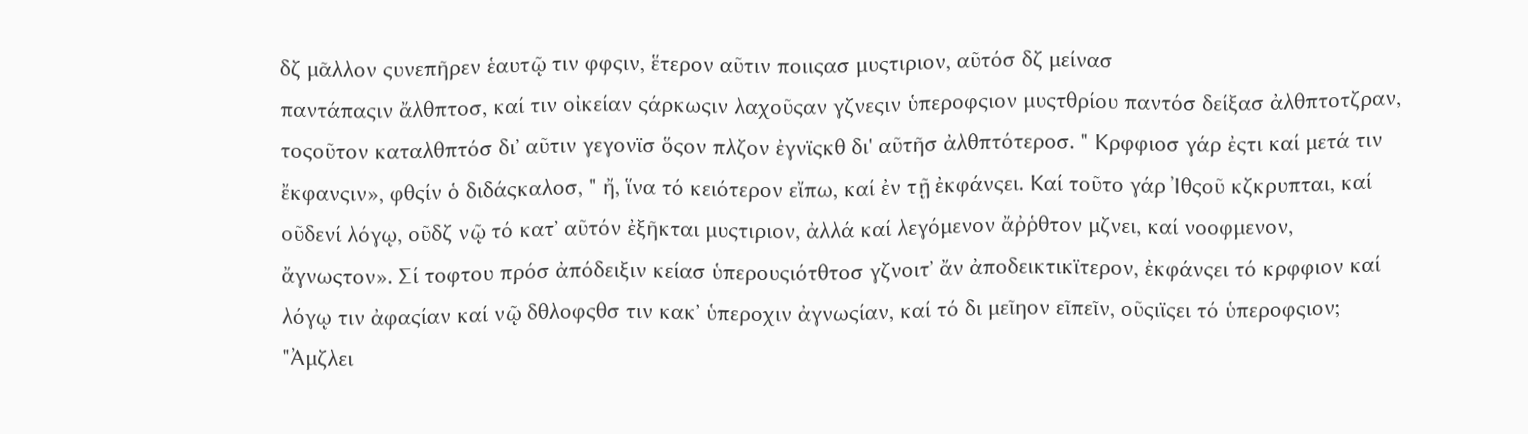δζ μᾶλλον ςυνεπῆρεν ἑαυτῷ τιν φφςιν, ἕτερον αῦτιν ποιιςασ μυςτιριον, αῦτόσ δζ μείνασ
παντάπαςιν ἄλθπτοσ, καί τιν οἰκείαν ςάρκωςιν λαχοῦςαν γζνεςιν ὑπεροφςιον μυςτθρίου παντόσ δείξασ ἀλθπτοτζραν,
τοςοῦτον καταλθπτόσ δι᾿ αῦτιν γεγονϊσ ὅςον πλζον ἐγνϊςκθ δι' αῦτῆσ ἀλθπτότεροσ. " Κρφφιοσ γάρ ἐςτι καί μετά τιν
ἔκφανςιν», φθςίν ὁ διδάςκαλοσ, " ἤ, ἵνα τό κειότερον εἴπω, καί ἐν τῇ ἐκφάνςει. Καί τοῦτο γάρ Ἰθςοῦ κζκρυπται, καί
οῦδενί λόγῳ, οῦδζ νῷ τό κατ᾿ αῦτόν ἐξῆκται μυςτιριον, ἀλλά καί λεγόμενον ἄῤῥθτον μζνει, καί νοοφμενον,
ἄγνωςτον». Σί τοφτου πρόσ ἀπόδειξιν κείασ ὑπερουςιότθτοσ γζνοιτ᾿ ἄν ἀποδεικτικϊτερον, ἐκφάνςει τό κρφφιον καί
λόγῳ τιν ἀφαςίαν καί νῷ δθλοφςθσ τιν κακ᾿ ὑπεροχιν ἀγνωςίαν, καί τό δι μεῖηον εῖπεῖν, οῦςιϊςει τό ὑπεροφςιον;
"Ἀμζλει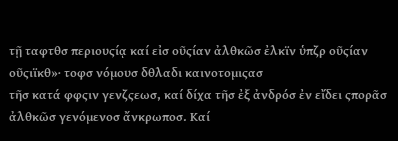τῇ ταφτθσ περιουςίᾳ καί εἰσ οῦςίαν ἀλθκῶσ ἐλκϊν ὑπζρ οῦςίαν οῦςιϊκθ»· τοφσ νόμουσ δθλαδι καινοτομιςασ
τῆσ κατά φφςιν γενζςεωσ, καί δίχα τῆσ ἐξ ἀνδρόσ ἐν εἴδει ςπορᾶσ ἀλθκῶσ γενόμενοσ ἄνκρωποσ. Καί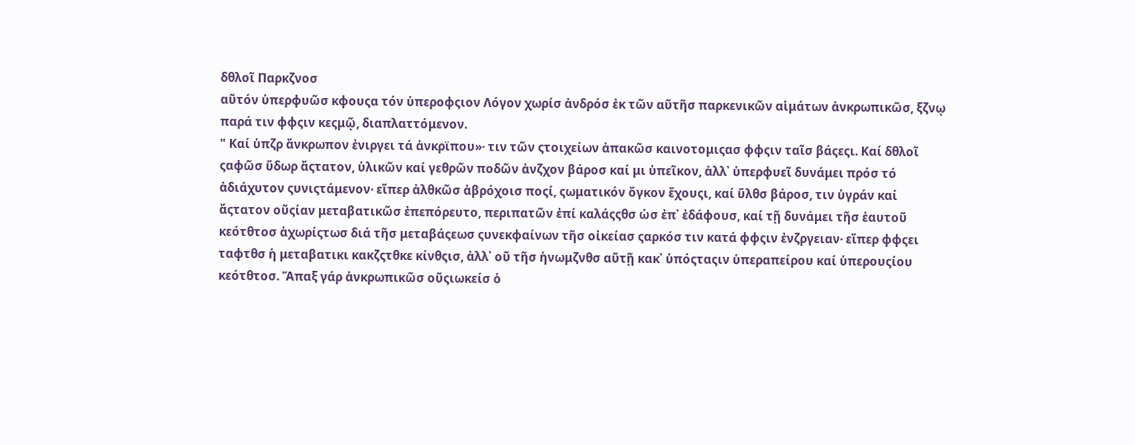δθλοῖ Παρκζνοσ
αῦτόν ὑπερφυῶσ κφουςα τόν ὑπεροφςιον Λόγον χωρίσ ἀνδρόσ ἐκ τῶν αῦτῆσ παρκενικῶν αἱμάτων ἀνκρωπικῶσ, ξζνῳ
παρά τιν φφςιν κεςμῷ, διαπλαττόμενον.
" Καί ὑπζρ ἄνκρωπον ἐνιργει τά ἀνκρϊπου»· τιν τῶν ςτοιχείων ἀπακῶσ καινοτομιςασ φφςιν ταῖσ βάςεςι. Καί δθλοῖ
ςαφῶσ ὕδωρ ἄςτατον, ὑλικῶν καί γεθρῶν ποδῶν ἀνζχον βάροσ καί μι ὑπεῖκον, ἀλλ᾿ ὑπερφυεῖ δυνάμει πρόσ τό
ἀδιάχυτον ςυνιςτάμενον· εἴπερ ἀλθκῶσ ἀβρόχοισ ποςί, ςωματικόν ὄγκον ἔχουςι, καί ὕλθσ βάροσ, τιν ὑγράν καί
ἄςτατον οῦςίαν μεταβατικῶσ ἐπεπόρευτο, περιπατῶν ἐπί καλάςςθσ ὡσ ἐπ᾿ ἐδάφουσ, καί τῇ δυνάμει τῆσ ἑαυτοῦ
κεότθτοσ ἀχωρίςτωσ διά τῆσ μεταβάςεωσ ςυνεκφαίνων τῆσ οἰκείασ ςαρκόσ τιν κατά φφςιν ἐνζργειαν· εἴπερ φφςει
ταφτθσ ἡ μεταβατικι κακζςτθκε κίνθςισ, ἀλλ᾿ οῦ τῆσ ἡνωμζνθσ αῦτῇ κακ᾿ ὑπόςταςιν ὑπεραπείρου καί ὑπερουςίου
κεότθτοσ. Ἅπαξ γάρ ἀνκρωπικῶσ οῦςιωκείσ ὁ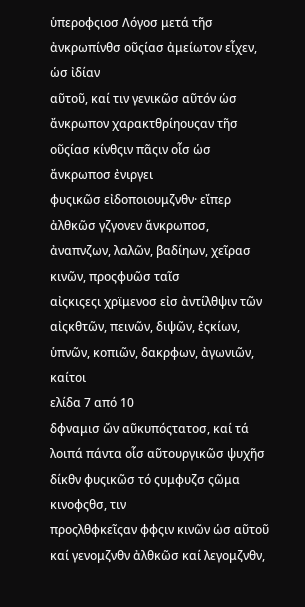ὑπεροφςιοσ Λόγοσ μετά τῆσ ἀνκρωπίνθσ οῦςίασ ἀμείωτον εἶχεν, ὡσ ἰδίαν
αῦτοῦ, καί τιν γενικῶσ αῦτόν ὡσ ἄνκρωπον χαρακτθρίηουςαν τῆσ οῦςίασ κίνθςιν πᾶςιν οἷσ ὡσ ἄνκρωποσ ἐνιργει
φυςικῶσ εἰδοποιουμζνθν· εἴπερ ἀλθκῶσ γζγονεν ἄνκρωποσ, ἀναπνζων, λαλῶν, βαδίηων, χεῖρασ κινῶν, προςφυῶσ ταῖσ
αἰςκιςεςι χρϊμενοσ εἰσ ἀντίλθψιν τῶν αἰςκθτῶν, πεινῶν, διψῶν, ἐςκίων, ὑπνῶν, κοπιῶν, δακρφων, ἀγωνιῶν, καίτοι
ελίδα 7 από 10
δφναμισ ὤν αῦκυπόςτατοσ, καί τά λοιπά πάντα οἷσ αῦτουργικῶσ ψυχῆσ δίκθν φυςικῶσ τό ςυμφυζσ ςῶμα κινοφςθσ, τιν
προςλθφκεῖςαν φφςιν κινῶν ὡσ αῦτοῦ καί γενομζνθν ἀλθκῶσ καί λεγομζνθν,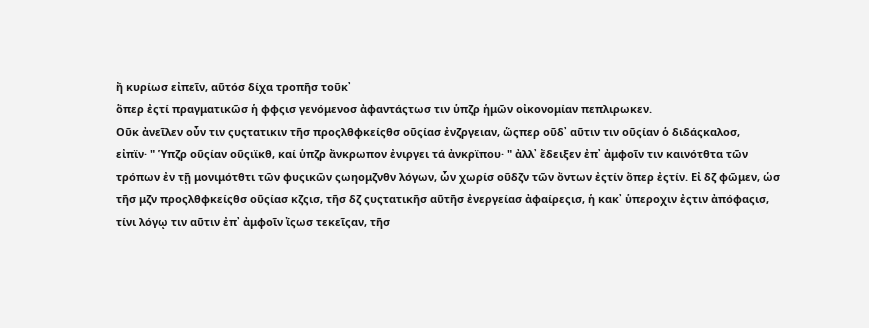ἤ κυρίωσ εἰπεῖν, αῦτόσ δίχα τροπῆσ τοῦκ᾿
ὅπερ ἐςτί πραγματικῶσ ἡ φφςισ γενόμενοσ ἀφαντάςτωσ τιν ὑπζρ ἡμῶν οἰκονομίαν πεπλιρωκεν.
Οῦκ ἀνεῖλεν οὖν τιν ςυςτατικιν τῆσ προςλθφκείςθσ οῦςίασ ἐνζργειαν, ὥςπερ οῦδ᾿ αῦτιν τιν οῦςίαν ὁ διδάςκαλοσ,
εἰπϊν· " Ὑπζρ οῦςίαν οῦςιϊκθ, καί ὑπζρ ἄνκρωπον ἐνιργει τά ἀνκρϊπου· " ἀλλ᾿ ἔδειξεν ἐπ᾿ ἀμφοῖν τιν καινότθτα τῶν
τρόπων ἐν τῇ μονιμότθτι τῶν φυςικῶν ςωηομζνθν λόγων, ὧν χωρίσ οῦδζν τῶν ὄντων ἐςτίν ὅπερ ἐςτίν. Εἰ δζ φῶμεν, ὡσ
τῆσ μζν προςλθφκείςθσ οῦςίασ κζςισ, τῆσ δζ ςυςτατικῆσ αῦτῆσ ἐνεργείασ ἀφαίρεςισ, ἡ κακ᾿ ὑπεροχιν ἐςτιν ἀπόφαςισ,
τίνι λόγῳ τιν αῦτιν ἐπ᾿ ἀμφοῖν ἴςωσ τεκεῖςαν, τῆσ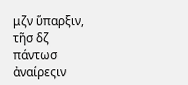μζν ὕπαρξιν, τῆσ δζ πάντωσ ἀναίρεςιν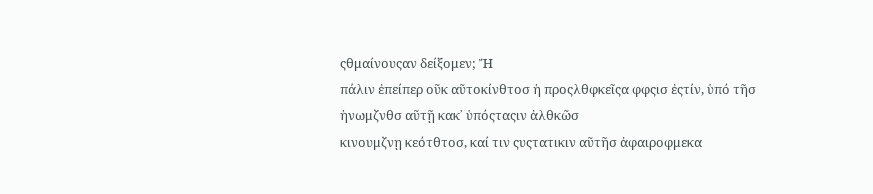ςθμαίνουςαν δείξομεν; Ἤ
πάλιν ἐπείπερ οῦκ αῦτοκίνθτοσ ἡ προςλθφκεῖςα φφςισ ἐςτίν, ὑπό τῆσ ἡνωμζνθσ αῦτῇ κακ᾿ ὑπόςταςιν ἀλθκῶσ
κινουμζνῃ κεότθτοσ, καί τιν ςυςτατικιν αῦτῆσ ἀφαιροφμεκα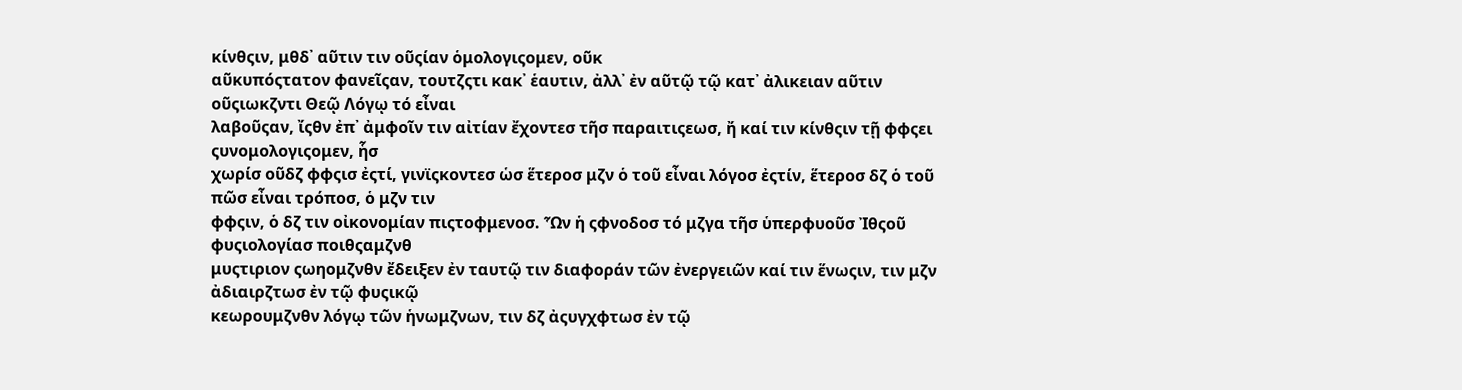κίνθςιν, μθδ᾿ αῦτιν τιν οῦςίαν ὁμολογιςομεν, οῦκ
αῦκυπόςτατον φανεῖςαν, τουτζςτι κακ᾿ ἑαυτιν, ἀλλ᾿ ἐν αῦτῷ τῷ κατ᾿ ἀλικειαν αῦτιν οῦςιωκζντι Θεῷ Λόγῳ τό εἶναι
λαβοῦςαν, ἴςθν ἐπ᾿ ἀμφοῖν τιν αἰτίαν ἔχοντεσ τῆσ παραιτιςεωσ, ἤ καί τιν κίνθςιν τῇ φφςει ςυνομολογιςομεν, ἧσ
χωρίσ οῦδζ φφςισ ἐςτί, γινϊςκοντεσ ὡσ ἕτεροσ μζν ὁ τοῦ εἶναι λόγοσ ἐςτίν, ἕτεροσ δζ ὁ τοῦ πῶσ εἶναι τρόποσ, ὁ μζν τιν
φφςιν, ὁ δζ τιν οἰκονομίαν πιςτοφμενοσ. Ὧν ἡ ςφνοδοσ τό μζγα τῆσ ὑπερφυοῦσ Ἰθςοῦ φυςιολογίασ ποιθςαμζνθ
μυςτιριον ςωηομζνθν ἔδειξεν ἐν ταυτῷ τιν διαφοράν τῶν ἐνεργειῶν καί τιν ἕνωςιν, τιν μζν ἀδιαιρζτωσ ἐν τῷ φυςικῷ
κεωρουμζνθν λόγῳ τῶν ἡνωμζνων, τιν δζ ἀςυγχφτωσ ἐν τῷ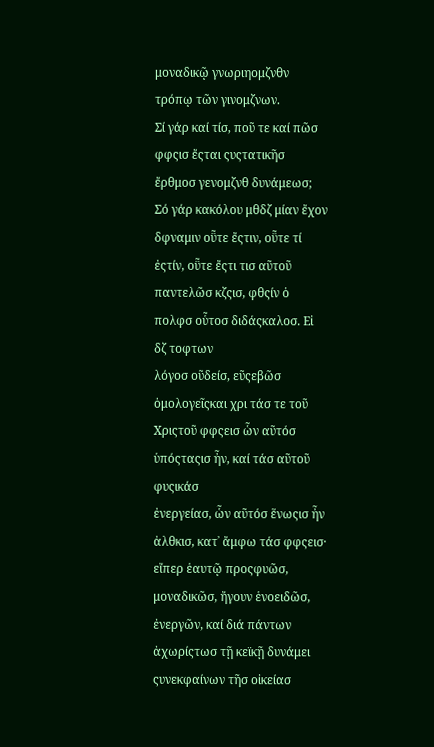μοναδικῷ γνωριηομζνθν τρόπῳ τῶν γινομζνων.
Σί γάρ καί τίσ, ποῦ τε καί πῶσ φφςισ ἔςται ςυςτατικῆσ ἔρθμοσ γενομζνθ δυνάμεωσ; Σό γάρ κακόλου μθδζ μίαν ἔχον
δφναμιν οῧτε ἔςτιν, οῧτε τί ἐςτίν, οῧτε ἔςτι τισ αῦτοῦ παντελῶσ κζςισ, φθςίν ὁ πολφσ οὗτοσ διδάςκαλοσ. Εἰ δζ τοφτων
λόγοσ οῦδείσ, εῦςεβῶσ ὁμολογεῖςκαι χρι τάσ τε τοῦ Χριςτοῦ φφςεισ ὧν αῦτόσ ὑπόςταςισ ἦν, καί τάσ αῦτοῦ φυςικάσ
ἐνεργείασ, ὧν αῦτόσ ἕνωςισ ἦν ἀλθκισ, κατ᾿ ἄμφω τάσ φφςεισ· εἴπερ ἑαυτῷ προςφυῶσ, μοναδικῶσ, ἤγουν ἑνοειδῶσ,
ἐνεργῶν, καί διά πάντων ἀχωρίςτωσ τῇ κεϊκῇ δυνάμει ςυνεκφαίνων τῆσ οἰκείασ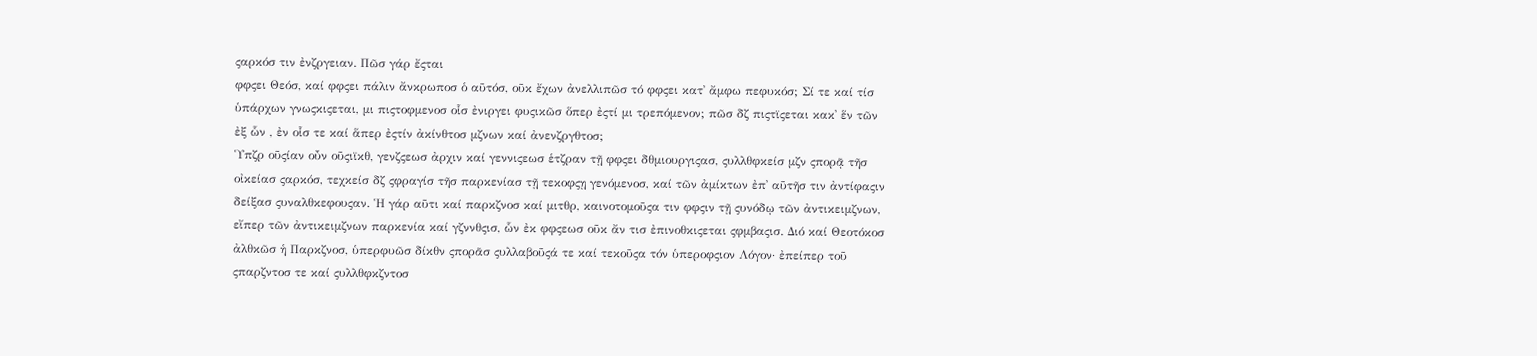ςαρκόσ τιν ἐνζργειαν. Πῶσ γάρ ἔςται
φφςει Θεόσ, καί φφςει πάλιν ἄνκρωποσ ὁ αῦτόσ, οῦκ ἔχων ἀνελλιπῶσ τό φφςει κατ᾿ ἄμφω πεφυκόσ; Σί τε καί τίσ
ὑπάρχων γνωςκιςεται, μι πιςτοφμενοσ οἷσ ἐνιργει φυςικῶσ ὅπερ ἐςτί μι τρεπόμενον; πῶσ δζ πιςτϊςεται κακ᾿ ἕν τῶν
ἐξ ὧν , ἐν οἷσ τε καί ἅπερ ἐςτίν ἀκίνθτοσ μζνων καί ἀνενζργθτοσ;
Ὑπζρ οῦςίαν οὖν οῦςιϊκθ, γενζςεωσ ἀρχιν καί γεννιςεωσ ἑτζραν τῇ φφςει δθμιουργιςασ, ςυλλθφκείσ μζν ςπορᾷ τῆσ
οἰκείασ ςαρκόσ, τεχκείσ δζ ςφραγίσ τῆσ παρκενίασ τῇ τεκοφςῃ γενόμενοσ, καί τῶν ἀμίκτων ἐπ᾿ αῦτῆσ τιν ἀντίφαςιν
δείξασ ςυναλθκεφουςαν. Ἡ γάρ αῦτι καί παρκζνοσ καί μιτθρ, καινοτομοῦςα τιν φφςιν τῇ ςυνόδῳ τῶν ἀντικειμζνων,
εἴπερ τῶν ἀντικειμζνων παρκενία καί γζννθςισ, ὧν ἐκ φφςεωσ οῦκ ἄν τισ ἐπινοθκιςεται ςφμβαςισ. Διό καί Θεοτόκοσ
ἀλθκῶσ ἡ Παρκζνοσ, ὑπερφυῶσ δίκθν ςπορᾶσ ςυλλαβοῦςά τε καί τεκοῦςα τόν ὑπεροφςιον Λόγον· ἐπείπερ τοῦ
ςπαρζντοσ τε καί ςυλλθφκζντοσ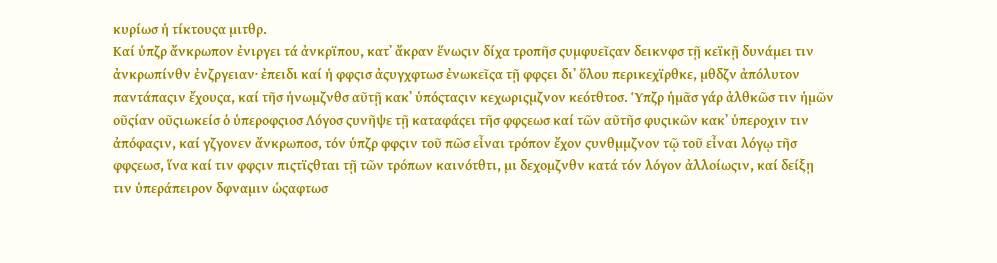κυρίωσ ἡ τίκτουςα μιτθρ.
Καί ὑπζρ ἄνκρωπον ἐνιργει τά ἀνκρϊπου, κατ᾿ ἄκραν ἕνωςιν δίχα τροπῆσ ςυμφυεῖςαν δεικνφσ τῇ κεϊκῇ δυνάμει τιν
ἀνκρωπίνθν ἐνζργειαν· ἐπειδι καί ἡ φφςισ ἀςυγχφτωσ ἐνωκεῖςα τῇ φφςει δι᾿ ὅλου περικεχϊρθκε, μθδζν ἀπόλυτον
παντάπαςιν ἔχουςα, καί τῆσ ἡνωμζνθσ αῦτῇ κακ᾿ ὑπόςταςιν κεχωριςμζνον κεότθτοσ. Ὑπζρ ἡμᾶσ γάρ ἀλθκῶσ τιν ἡμῶν
οῦςίαν οῦςιωκείσ ὁ ὑπεροφςιοσ Λόγοσ ςυνῆψε τῇ καταφάςει τῆσ φφςεωσ καί τῶν αῦτῆσ φυςικῶν κακ᾿ ὑπεροχιν τιν
ἀπόφαςιν, καί γζγονεν ἄνκρωποσ, τόν ὑπζρ φφςιν τοῦ πῶσ εἶναι τρόπον ἔχον ςυνθμμζνον τῷ τοῦ εἶναι λόγῳ τῆσ
φφςεωσ, ἵνα καί τιν φφςιν πιςτϊςθται τῇ τῶν τρόπων καινότθτι, μι δεχομζνθν κατά τόν λόγον ἀλλοίωςιν, καί δείξῃ
τιν ὑπεράπειρον δφναμιν ὡςαφτωσ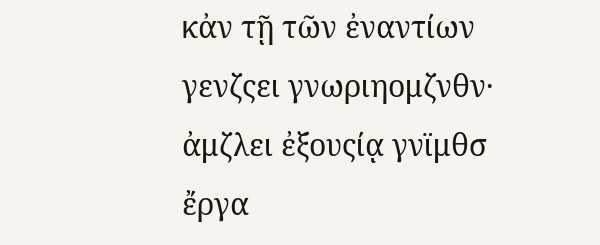κἀν τῇ τῶν ἐναντίων γενζςει γνωριηομζνθν· ἀμζλει ἐξουςίᾳ γνϊμθσ ἔργα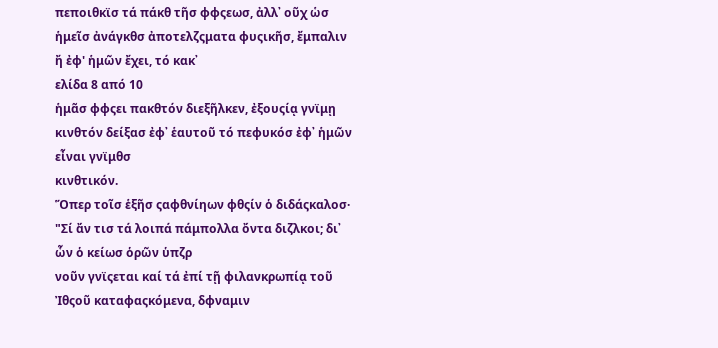πεποιθκϊσ τά πάκθ τῆσ φφςεωσ, ἀλλ᾿ οῦχ ὡσ ἡμεῖσ ἀνάγκθσ ἀποτελζςματα φυςικῆσ, ἔμπαλιν ἤ ἐφ' ἡμῶν ἔχει, τό κακ᾿
ελίδα 8 από 10
ἡμᾶσ φφςει πακθτόν διεξῆλκεν, ἐξουςίᾳ γνϊμῃ κινθτόν δείξασ ἐφ᾿ ἑαυτοῦ τό πεφυκόσ ἐφ᾿ ἡμῶν εἶναι γνϊμθσ
κινθτικόν.
Ὅπερ τοῖσ ἑξῆσ ςαφθνίηων φθςίν ὁ διδάςκαλοσ· "Σί ἄν τισ τά λοιπά πάμπολλα ὄντα διζλκοι; δι᾿ ὧν ὁ κείωσ ὁρῶν ὑπζρ
νοῦν γνϊςεται καί τά ἐπί τῇ φιλανκρωπίᾳ τοῦ Ἰθςοῦ καταφαςκόμενα, δφναμιν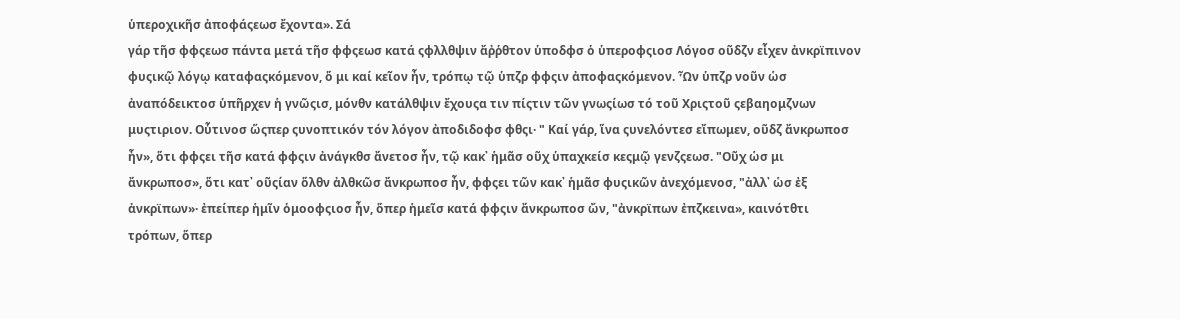ὑπεροχικῆσ ἀποφάςεωσ ἔχοντα». Σά
γάρ τῆσ φφςεωσ πάντα μετά τῆσ φφςεωσ κατά ςφλλθψιν ἄῤῥθτον ὑποδφσ ὁ ὑπεροφςιοσ Λόγοσ οῦδζν εἶχεν ἀνκρϊπινον
φυςικῷ λόγῳ καταφαςκόμενον, ὅ μι καί κεῖον ἦν, τρόπῳ τῷ ὑπζρ φφςιν ἀποφαςκόμενον. Ὧν ὑπζρ νοῦν ὡσ
ἀναπόδεικτοσ ὑπῆρχεν ἡ γνῶςισ, μόνθν κατάλθψιν ἔχουςα τιν πίςτιν τῶν γνωςίωσ τό τοῦ Χριςτοῦ ςεβαηομζνων
μυςτιριον. Οὗτινοσ ὥςπερ ςυνοπτικόν τόν λόγον ἀποδιδοφσ φθςι· " Καί γάρ, ἵνα ςυνελόντεσ εἴπωμεν, οῦδζ ἄνκρωποσ
ἦν», ὅτι φφςει τῆσ κατά φφςιν ἀνάγκθσ ἄνετοσ ἦν, τῷ κακ᾿ ἡμᾶσ οῦχ ὑπαχκείσ κεςμῷ γενζςεωσ. "Οῦχ ὡσ μι
ἄνκρωποσ», ὅτι κατ᾿ οῦςίαν ὅλθν ἀλθκῶσ ἄνκρωποσ ἦν, φφςει τῶν κακ᾿ ἡμᾶσ φυςικῶν ἀνεχόμενοσ, "ἀλλ᾿ ὡσ ἐξ
ἀνκρϊπων»· ἐπείπερ ἡμῖν ὁμοοφςιοσ ἦν, ὅπερ ἡμεῖσ κατά φφςιν ἄνκρωποσ ὤν, "ἀνκρϊπων ἐπζκεινα», καινότθτι
τρόπων, ὅπερ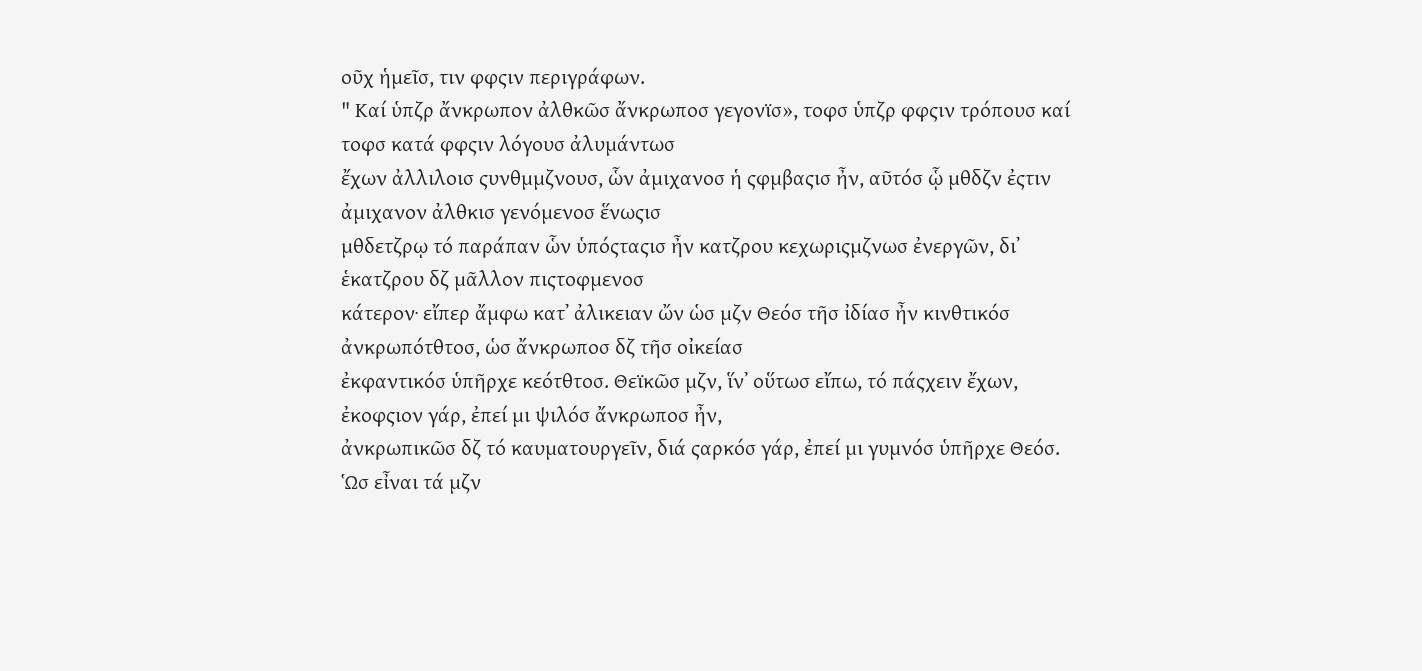οῦχ ἡμεῖσ, τιν φφςιν περιγράφων.
" Καί ὑπζρ ἄνκρωπον ἀλθκῶσ ἄνκρωποσ γεγονϊσ», τοφσ ὑπζρ φφςιν τρόπουσ καί τοφσ κατά φφςιν λόγουσ ἀλυμάντωσ
ἔχων ἀλλιλοισ ςυνθμμζνουσ, ὧν ἀμιχανοσ ἡ ςφμβαςισ ἦν, αῦτόσ ᾧ μθδζν ἐςτιν ἀμιχανον ἀλθκισ γενόμενοσ ἕνωςισ
μθδετζρῳ τό παράπαν ὧν ὑπόςταςισ ἦν κατζρου κεχωριςμζνωσ ἐνεργῶν, δι᾿ ἑκατζρου δζ μᾶλλον πιςτοφμενοσ
κάτερον· εἴπερ ἄμφω κατ᾿ ἀλικειαν ὤν ὡσ μζν Θεόσ τῆσ ἰδίασ ἦν κινθτικόσ ἀνκρωπότθτοσ, ὡσ ἄνκρωποσ δζ τῆσ οἰκείασ
ἐκφαντικόσ ὑπῆρχε κεότθτοσ. Θεϊκῶσ μζν, ἵν᾿ οὕτωσ εἴπω, τό πάςχειν ἔχων, ἐκοφςιον γάρ, ἐπεί μι ψιλόσ ἄνκρωποσ ἦν,
ἀνκρωπικῶσ δζ τό καυματουργεῖν, διά ςαρκόσ γάρ, ἐπεί μι γυμνόσ ὑπῆρχε Θεόσ. Ὡσ εἶναι τά μζν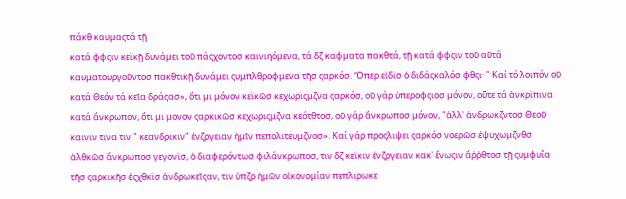πάκθ καυμαςτά τῇ
κατά φφςιν κεϊκῇ δυνάμει τοῦ πάςχοντοσ καινιηόμενα, τά δζ καφματα πακθτά, τῇ κατά φφςιν τοῦ αῦτά
καυματουργοῦντοσ πακθτικῇ δυνάμει ςυμπλθροφμενα τῆσ ςαρκόσ. Ὅπερ εἰδϊσ ὁ διδάςκαλόσ φθςι· " Καί τό λοιπόν οῦ
κατά Θεόν τά κεῖα δράςασ», ὅτι μι μόνον κεϊκῶσ κεχωριςμζνα ςαρκόσ, οῦ γάρ ὑπεροφςιοσ μόνον, οῧτε τά ἀνκρϊπινα
κατά ἄνκρωπον, ὅτι μι μονον ςαρκικῶσ κεχωριςμζνα κεότθτοσ, οῦ γάρ ἄνκρωποσ μόνον, "ἀλλ᾿ ἀνδρωκζντοσ Θεοῦ
καινιν τινα τιν " κεανδρικιν" ἐνζργειαν ἡμῖν πεπολιτευμζνοσ». Καί γάρ προςλιψει ςαρκόσ νοερῶσ ἐψυχωμζνθσ
ἀλθκῶσ ἄνκρωποσ γεγονϊσ, ὁ διαφερόντωσ φιλάνκρωποσ, τιν δζ κεϊκιν ἐνζργειαν κακ᾿ ἕνωςιν ἄῤῥθτοσ τῇ ςυμφυΐα
τῆσ ςαρκικῆσ ἐςχθκϊσ ἀνδρωκεῖςαν, τιν ὑπζρ ἡμῶν οἰκονομίαν πεπλιρωκε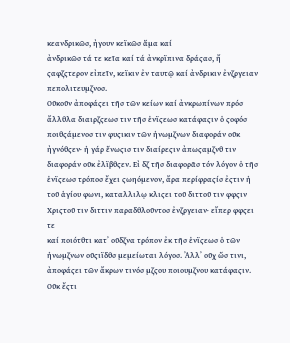κεανδρικῶσ, ἠγουν κεϊκῶσ ἅμα καί
ἀνδρικῶσ τά τε κεῖα καί τά ἀνκρϊπινα δράςασ, ἤ ςαφζςτερον εἰπεῖν, κεϊκιν ἐν ταυτῷ καί ἀνδρικιν ἐνζργειαν
πεπολιτευμζνοσ.
Οῦκοῦν ἀποφάςει τῆσ τῶν κείων καί ἀνκρωπίνων πρόσ ἄλλθλα διαιρζςεωσ τιν τῆσ ἑνϊςεωσ κατάφαςιν ὁ ςοφόσ
ποιθςάμενοσ τιν φυςικιν τῶν ἡνωμζνων διαφοράν οῦκ ἠγνόθςεν· ἡ γάρ ἕνωςισ τιν διαίρεςιν ἀπωςαμζνθ τιν
διαφοράν οῦκ ἐλϊβθςεν. Εἰ δζ τῆσ διαφορᾶσ τόν λόγον ὁ τῆσ ἑνϊςεωσ τρόποσ ἔχει ςωηόμενον, ἄρα περίφραςίσ ἐςτιν ἡ
τοῦ ἁγίου φωνι, καταλλιλῳ κλιςει τοῦ διττοῦ τιν φφςιν Χριςτοῦ τιν διττιν παραδθλοῦντοσ ἐνζργειαν· εἴπερ φφςει τε
καί ποιότθτι κατ᾿ οῦδζνα τρόπον ἐκ τῆσ ἑνϊςεωσ ὁ τῶν ἡνωμζνων οῦςιϊδθσ μεμείωται λόγοσ. Ἀλλ᾿ οῦχ ὥσ τινι,
ἀποφάςει τῶν ἄκρων τινόσ μζςου ποιουμζνου κατάφαςιν. Οῦκ ἔςτι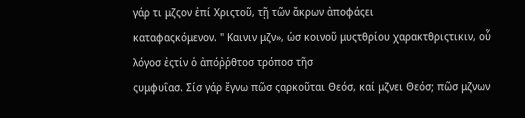γάρ τι μζςον ἐπί Χριςτοῦ, τῇ τῶν ἄκρων ἀποφάςει
καταφαςκόμενον. " Καινιν μζν», ὡσ κοινοῦ μυςτθρίου χαρακτθριςτικιν, οὗ λόγοσ ἐςτίν ὁ ἀπόῤῥθτοσ τρόποσ τῆσ
ςυμφυΐασ. Σίσ γάρ ἔγνω πῶσ ςαρκοῦται Θεόσ, καί μζνει Θεόσ; πῶσ μζνων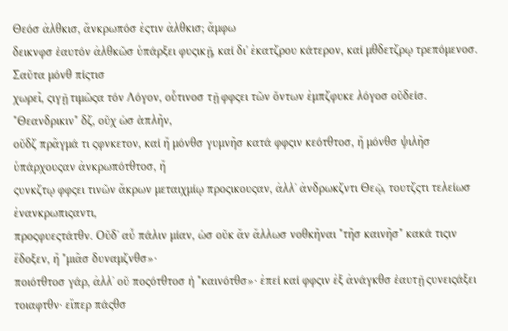Θεόσ ἀλθκισ, ἄνκρωπόσ ἐςτιν ἀλθκισ; ἄμφω
δεικνφσ ἑαυτόν ἀλθκῶσ ὑπάρξει φυςικῇ, καί δι' ἐκατζρου κάτερον, καί μθδετζρῳ τρεπόμενοσ. Σαῦτα μόνθ πίςτισ
χωρεῖ, ςιγῇ τιμῶςα τόν Λόγον, οὗτινοσ τῇ φφςει τῶν ὄντων ἐμπζφυκε λόγοσ οῦδείσ. "Θεανδρικιν" δζ, οῦχ ὡσ ἁπλῆν,
οῦδζ πρᾶγμά τι ςφνκετον, καί ἤ μόνθσ γυμνῆσ κατά φφςιν κεότθτοσ, ἤ μόνθσ ψιλῆσ ὑπάρχουςαν ἀνκρωπότθτοσ, ἤ
ςυνκζτῳ φφςει τινῶν ἄκρων μεταιχμίῳ προςικουςαν, ἀλλ᾿ ἀνδρωκζντι Θεῷ, τουτζςτι τελείωσ ἐνανκρωπιςαντι,
προςφυεςτάτθν. Οῦδ᾿ αὖ πάλιν μίαν, ὡσ οῦκ ἄν ἄλλωσ νοθκῆναι "τῆσ καινῆσ" κακά τιςιν ἔδοξεν, ἤ "μιᾶσ δυναμζνθσ»·
ποιότθτοσ γάρ, ἀλλ᾿ οῦ ποςότθτοσ ἡ "καινότθσ»· ἐπεί καί φφςιν ἐξ ἀνάγκθσ ἑαυτῇ ςυνειςάξει τοιαφτθν· εἴπερ πάςθσ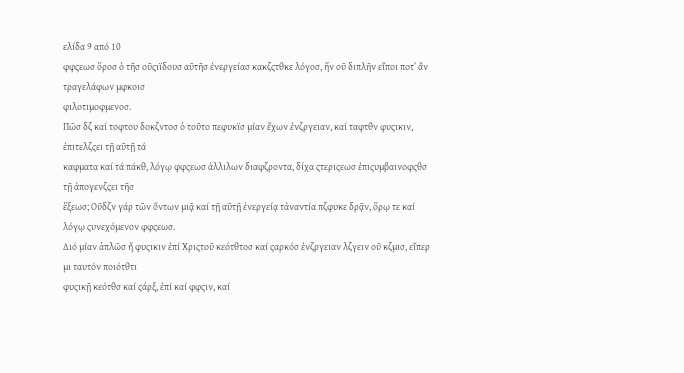ελίδα 9 από 10
φφςεωσ ὅροσ ὁ τῆσ οῦςιϊδουσ αῦτῆσ ἐνεργείασ κακζςτθκε λόγοσ, ἥν οῦ διπλῆν εἴποι ποτ᾿ ἄν τραγελάφων μφκοισ
φιλοτιμοφμενοσ.
Πῶσ δζ καί τοφτου δοκζντοσ ὁ τοῦτο πεφυκϊσ μίαν ἔχων ἐνζργειαν, καί ταφτθν φυςικιν, ἐπιτελζςει τῇ αῦτῇ τά
καφματα καί τά πάκθ, λόγῳ φφςεωσ ἀλλιλων διαφζροντα, δίχα ςτεριςεωσ ἐπιςυμβαινοφςθσ τῇ ἀπογενζςει τῆσ
ἕξεωσ; Οῦδζν γάρ τῶν ὄντων μιᾷ καί τῇ αῦτῇ ἐνεργείᾳ τἀναντία πζφυκε δρᾷν, ὅρῳ τε καί λόγῳ ςυνεχόμενον φφςεωσ.
Διό μίαν ἁπλῶσ ἤ φυςικιν ἐπί Χριςτοῦ κεότθτοσ καί ςαρκόσ ἐνζργειαν λζγειν οῦ κζμισ, εἴπερ μι ταυτόν ποιότθτι
φυςικῇ κεότθσ καί ςάρξ, ἐπί καί φφςιν, καί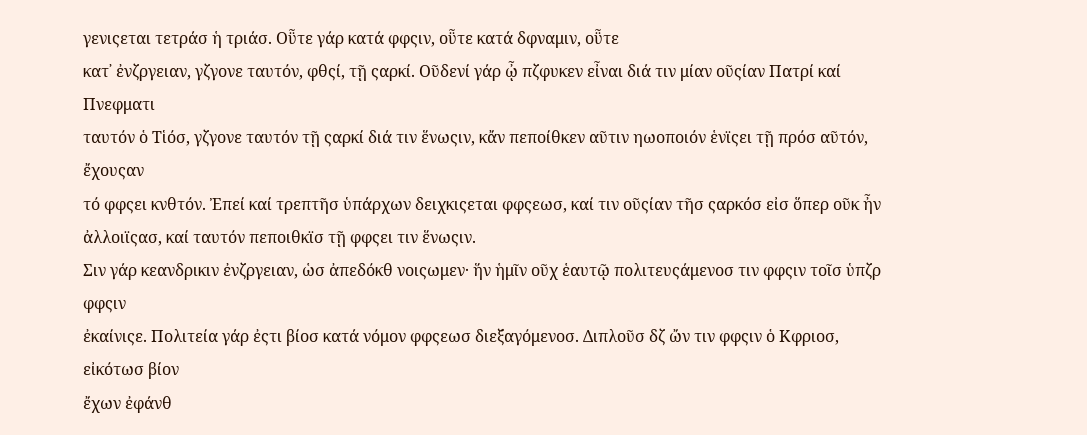γενιςεται τετράσ ἡ τριάσ. Οῧτε γάρ κατά φφςιν, οῧτε κατά δφναμιν, οῧτε
κατ᾿ ἐνζργειαν, γζγονε ταυτόν, φθςί, τῇ ςαρκί. Οῦδενί γάρ ᾦ πζφυκεν εἶναι διά τιν μίαν οῦςίαν Πατρί καί Πνεφματι
ταυτόν ὁ Τἱόσ, γζγονε ταυτόν τῇ ςαρκί διά τιν ἕνωςιν, κἄν πεποίθκεν αῦτιν ηωοποιόν ἑνϊςει τῇ πρόσ αῦτόν, ἔχουςαν
τό φφςει κνθτόν. Ἐπεί καί τρεπτῆσ ὑπάρχων δειχκιςεται φφςεωσ, καί τιν οῦςίαν τῆσ ςαρκόσ εἰσ ὅπερ οῦκ ἦν
ἀλλοιϊςασ, καί ταυτόν πεποιθκϊσ τῇ φφςει τιν ἕνωςιν.
Σιν γάρ κεανδρικιν ἐνζργειαν, ὡσ ἀπεδόκθ νοιςωμεν· ἥν ἡμῖν οῦχ ἑαυτῷ πολιτευςάμενοσ τιν φφςιν τοῖσ ὑπζρ φφςιν
ἐκαίνιςε. Πολιτεία γάρ ἐςτι βίοσ κατά νόμον φφςεωσ διεξαγόμενοσ. Διπλοῦσ δζ ὤν τιν φφςιν ὁ Κφριοσ, εἰκότωσ βίον
ἔχων ἐφάνθ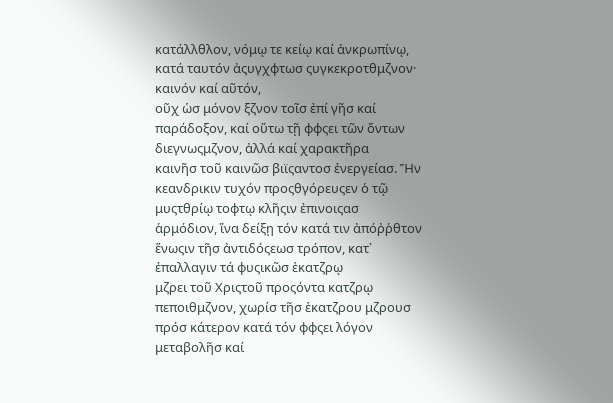κατάλλθλον, νόμῳ τε κείῳ καί ἀνκρωπίνῳ, κατά ταυτόν ἀςυγχφτωσ ςυγκεκροτθμζνον· καινόν καί αῦτόν,
οῦχ ὡσ μόνον ξζνον τοῖσ ἐπί γῆσ καί παράδοξον, καί οὕτω τῇ φφςει τῶν ὄντων διεγνωςμζνον, ἀλλά καί χαρακτῆρα
καινῆσ τοῦ καινῶσ βιϊςαντοσ ἐνεργείασ. Ἥν κεανδρικιν τυχόν προςθγόρευςεν ὁ τῷ μυςτθρίῳ τοφτῳ κλῆςιν ἐπινοιςασ
ἁρμόδιον, ἵνα δείξῃ τόν κατά τιν ἀπόῤῥθτον ἕνωςιν τῆσ ἀντιδόςεωσ τρόπον, κατ᾿ ἐπαλλαγιν τά φυςικῶσ ἑκατζρῳ
μζρει τοῦ Χριςτοῦ προςόντα κατζρῳ πεποιθμζνον, χωρίσ τῆσ ἑκατζρου μζρουσ πρόσ κάτερον κατά τόν φφςει λόγον
μεταβολῆσ καί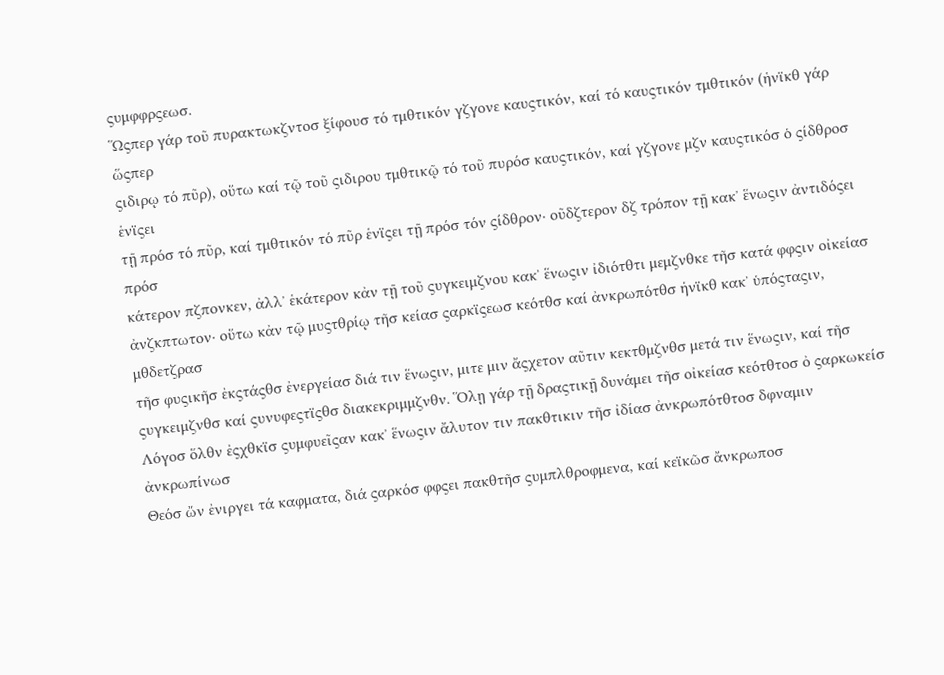ςυμφφρςεωσ.
Ὥςπερ γάρ τοῦ πυρακτωκζντοσ ξίφουσ τό τμθτικόν γζγονε καυςτικόν, καί τό καυςτικόν τμθτικόν (ἡνϊκθ γάρ ὥςπερ
ςιδιρῳ τό πῦρ), οὕτω καί τῷ τοῦ ςιδιρου τμθτικῷ τό τοῦ πυρόσ καυςτικόν, καί γζγονε μζν καυςτικόσ ὁ ςίδθροσ ἑνϊςει
τῇ πρόσ τό πῦρ, καί τμθτικόν τό πῦρ ἑνϊςει τῇ πρόσ τόν ςίδθρον· οῦδζτερον δζ τρόπον τῇ κακ᾿ ἕνωςιν ἀντιδόςει πρόσ
κάτερον πζπονκεν, ἀλλ᾿ ἑκάτερον κἀν τῇ τοῦ ςυγκειμζνου κακ᾿ ἕνωςιν ἰδιότθτι μεμζνθκε τῆσ κατά φφςιν οἰκείασ
ἀνζκπτωτον· οὕτω κἀν τῷ μυςτθρίῳ τῆσ κείασ ςαρκϊςεωσ κεότθσ καί ἀνκρωπότθσ ἡνϊκθ κακ᾿ ὑπόςταςιν, μθδετζρασ
τῆσ φυςικῆσ ἐκςτάςθσ ἐνεργείασ διά τιν ἕνωςιν, μιτε μιν ἄςχετον αῦτιν κεκτθμζνθσ μετά τιν ἕνωςιν, καί τῆσ
ςυγκειμζνθσ καί ςυνυφεςτϊςθσ διακεκριμμζνθν. Ὅλῃ γάρ τῇ δραςτικῇ δυνάμει τῆσ οἰκείασ κεότθτοσ ὀ ςαρκωκείσ
Λόγοσ ὅλθν ἐςχθκϊσ ςυμφυεῖςαν κακ᾿ ἕνωςιν ἄλυτον τιν πακθτικιν τῆσ ἰδίασ ἀνκρωπότθτοσ δφναμιν ἀνκρωπίνωσ
Θεόσ ὤν ἐνιργει τά καφματα, διά ςαρκόσ φφςει πακθτῆσ ςυμπλθροφμενα, καί κεϊκῶσ ἄνκρωποσ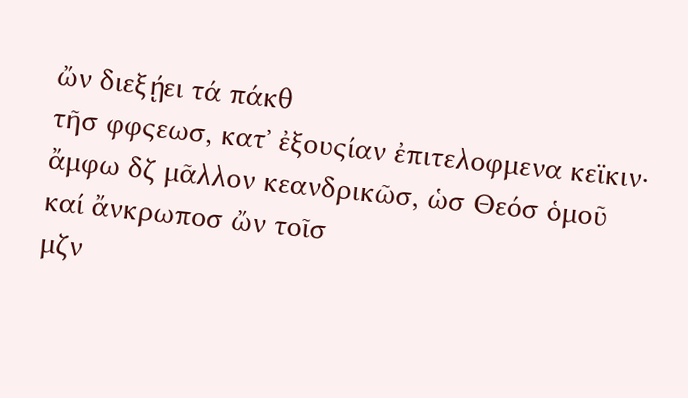ὤν διεξῄει τά πάκθ
τῆσ φφςεωσ, κατ᾿ ἐξουςίαν ἐπιτελοφμενα κεϊκιν· ἄμφω δζ μᾶλλον κεανδρικῶσ, ὡσ Θεόσ ὁμοῦ καί ἄνκρωποσ ὤν τοῖσ
μζν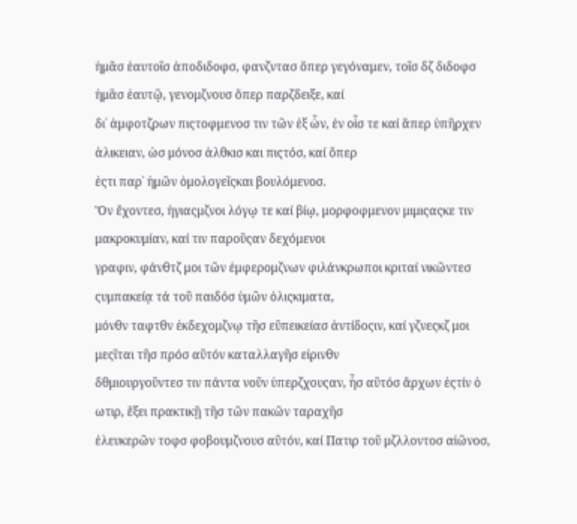ἡμᾶσ ἑαυτοῖσ ἀποδιδοφσ, φανζντασ ὅπερ γεγόναμεν, τοῖσ δζ διδοφσ ἡμᾶσ ἑαυτῷ, γενομζνουσ ὅπερ παρζδειξε, καί
δι᾿ ἀμφοτζρων πιςτοφμενοσ τιν τῶν ἐξ ὧν, ἐν οἷσ τε καί ἅπερ ὑπῆρχεν ἀλικειαν, ὡσ μόνοσ ἀλθκισ και πιςτόσ, καί ὅπερ
ἐςτι παρ᾿ ἡμῶν ὁμολογεῖςκαι βουλόμενοσ.
Ὅν ἔχοντεσ, ἡγιαςμζνοι λόγῳ τε καί βίῳ, μορφοφμενον μιμιςαςκε τιν μακροκυμίαν, καί τιν παροῦςαν δεχόμενοι
γραφιν, φάνθτζ μοι τῶν ἐμφερομζνων φιλάνκρωποι κριταί νικῶντεσ ςυμπακείᾳ τά τοῦ παιδόσ ὑμῶν ὀλιςκιματα,
μόνθν ταφτθν ἐκδεχομζνῳ τῆσ εῦπεικείασ ἀντίδοςιν, καί γζνεςκζ μοι μεςῖται τῆσ πρόσ αῦτόν καταλλαγῆσ εἰρινθν
δθμιουργοῦντεσ τιν πάντα νοῦν ὑπερζχουςαν, ἧσ αῦτόσ ἄρχων ἐςτίν ὁ ωτιρ, ἕξει πρακτικῇ τῆσ τῶν πακῶν ταραχῆσ
ἐλευκερῶν τοφσ φοβουμζνουσ αῦτόν, καί Πατιρ τοῦ μζλλοντοσ αἰῶνοσ,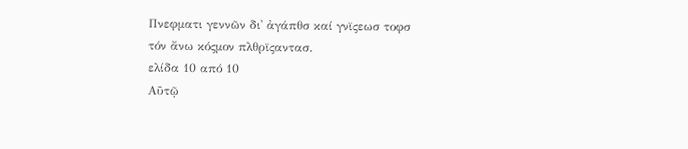Πνεφματι γεννῶν δι᾿ ἀγάπθσ καί γνϊςεωσ τοφσ
τόν ἄνω κόςμον πλθρϊςαντασ.
ελίδα 10 από 10
Αῦτῷ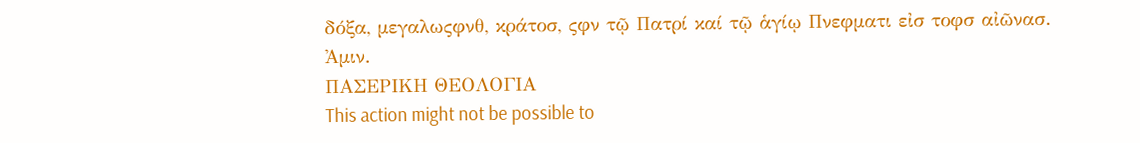δόξα, μεγαλωςφνθ, κράτοσ, ςφν τῷ Πατρί καί τῷ ἁγίῳ Πνεφματι εἰσ τοφσ αἰῶνασ. Ἀμιν.
ΠΑΣΕΡΙΚΗ ΘΕΟΛΟΓΙΑ
This action might not be possible to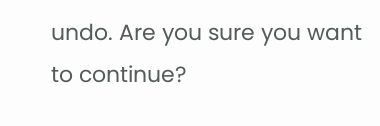undo. Are you sure you want to continue?